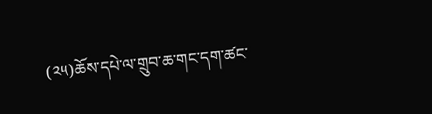(༢༥)ཆོས་དཔེ་ལ་གྲུབ་ཆ་གང་དག་ཚང་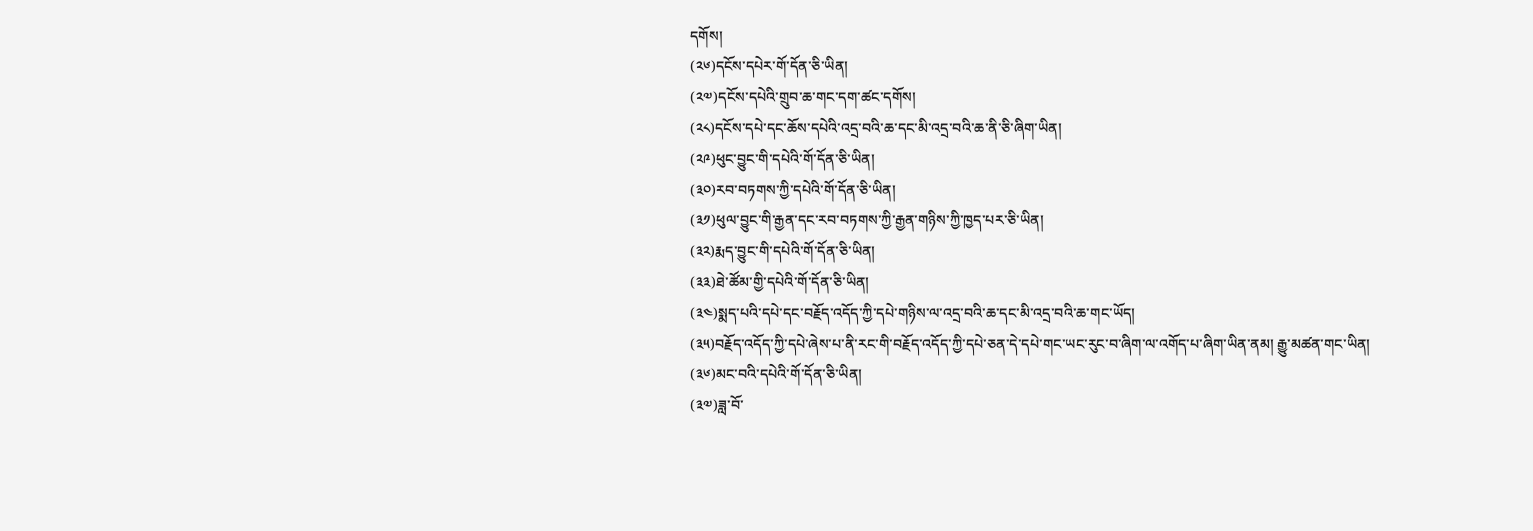དགོས།
(༢༦)དངོས་དཔེར་གོ་དོན་ཅི་ཡིན།
(༢༧)དངོས་དཔེའི་གྲུབ་ཆ་གང་དག་ཚང་དགོས།
(༢༨)དངོས་དཔེ་དང་ཆོས་དཔེའི་འདྲ་བའི་ཆ་དང་མི་འདྲ་བའི་ཆ་ནི་ཅི་ཞིག་ཡིན།
(༢༩)ཕུང་བྱུང་གི་དཔེའི་གོ་དོན་ཅི་ཡིན།
(༣༠)རབ་བཏགས་ཀྱི་དཔེའི་གོ་དོན་ཅི་ཡིན།
(༣༡)ཕུལ་བྱུང་གི་རྒྱན་དང་རབ་བཏགས་ཀྱི་རྒྱན་གཉིས་ཀྱི་ཁྱད་པར་ཅི་ཡིན།
(༣༢)རྨད་བྱུང་གི་དཔེའི་གོ་དོན་ཅི་ཡིན།
(༣༣)ཐེ་ཚོམ་གྱི་དཔེའི་གོ་དོན་ཅི་ཡིན།
(༣༤)སྨད་པའི་དཔེ་དང་བརྗོད་འདོད་ཀྱི་དཔེ་གཉིས་ལ་འདྲ་བའི་ཆ་དང་མི་འདྲ་བའི་ཆ་གང་ཡོད།
(༣༥)བརྗོད་འདོད་ཀྱི་དཔེ་ཞེས་པ་ནི་རང་གི་བརྗོད་འདོད་ཀྱི་དཔེ་ཅན་དེ་དཔེ་གང་ཡང་རུང་བ་ཞིག་ལ་འགོད་པ་ཞིག་ཡིན་ནམ། རྒྱུ་མཚན་གང་ཡིན།
(༣༦)མང་བའི་དཔེའི་གོ་དོན་ཅི་ཡིན།
(༣༧)ཟླ་བོ་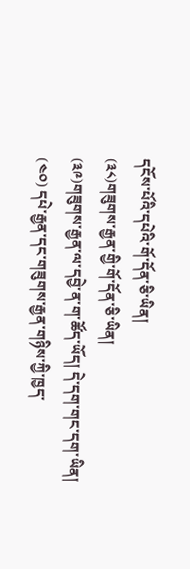དངོས་པོའི་དཔེའི་གོ་དོན་ཅི་ཡིན།
(༣༨)གཟུགས་རྒྱན་གྱི་གོ་དོན་ཅི་ཡིན།
(༣༩)གཟུགས་རྒྱན་ལ་དབྱེ་ན་ག་ཚོད་ཡོད། དེ་དག་གང་དག་ཡིན།
(༤༠) དཔེ་རྒྱན་དང་གཟུགས་རྒྱན་གཉིས་ཀྱི་ཁྱད་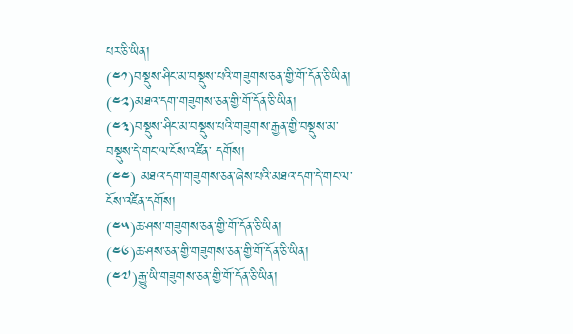པར་ཅི་ཡིན།
(༤༡)བསྡུས་ཤིང་མ་བསྡུས་པའི་གཟུགས་ཅན་གྱི་གོ་དོན་ཅི་ཡིན།
(༤༢)མཐའ་དག་གཟུགས་ཅན་གྱི་གོ་དོན་ཅི་ཡིན།
(༤༣)བསྡུས་ཤིང་མ་བསྡུས་པའི་གཟུགས་རྒྱན་གྱི་བསྡུས་མ་བསྡུས་དེ་གང་ལ་ངོས་འཛིན་ དགོས།
(༤༤) མཐའ་དག་གཟུགས་ཅན་ཞེས་པའི་མཐའ་དག་དེ་གང་ལ་ངོས་འཛིན་དགོས།
(༤༥)ཆ་ཤས་གཟུགས་ཅན་གྱི་གོ་དོན་ཅི་ཡིན།
(༤༦)ཆ་ཤས་ཅན་གྱི་གཟུགས་ཅན་གྱི་གོ་དོན་ཅི་ཡིན།
(༤༧)རྒྱུ་ཡི་གཟུགས་ཅན་གྱི་གོ་དོན་ཅི་ཡིན།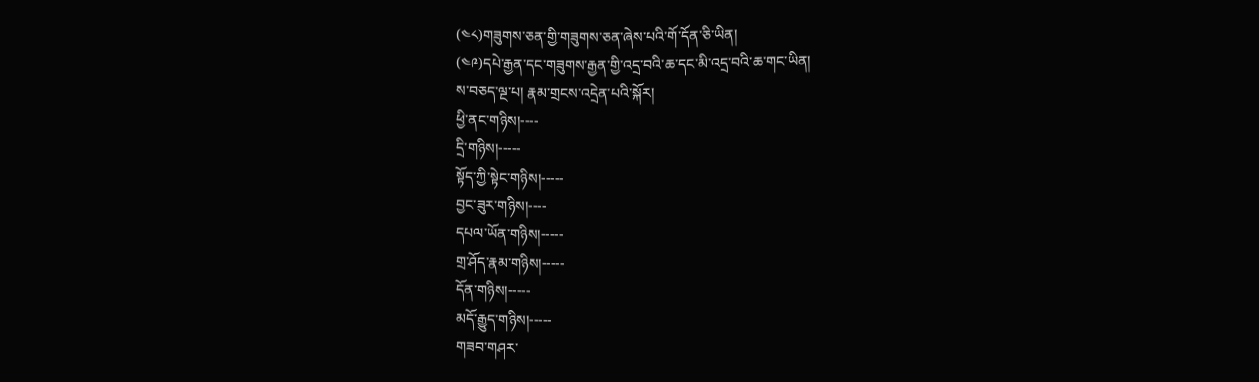(༤༨)གཟུགས་ཅན་གྱི་གཟུགས་ཅན་ཞེས་པའི་གོ་དོན་ཅི་ཡིན།
(༤༩)དཔེ་རྒྱན་དང་གཟུགས་རྒྱན་གྱི་འདྲ་བའི་ཆ་དང་མི་འདྲ་བའི་ཆ་གང་ཡིན།
ས་བཅད་ལྔ་པ། རྣམ་གྲངས་འདྲེན་པའི་སྐོར།
ཕྱི་ནང་གཉིས།----
དྲི་གཉིས།-----
སྟོད་ཀྱི་སྟེང་གཉིས།-----
བྱང་ཟུར་གཉིས།----
དཔལ་ཡོན་གཉིས།-----
གྲ་ཤོད་རྣམ་གཉིས།-----
དོན་གཉིས།-----
མདོ་རྒྱུད་གཉིས།-----
གཟབ་གཤར་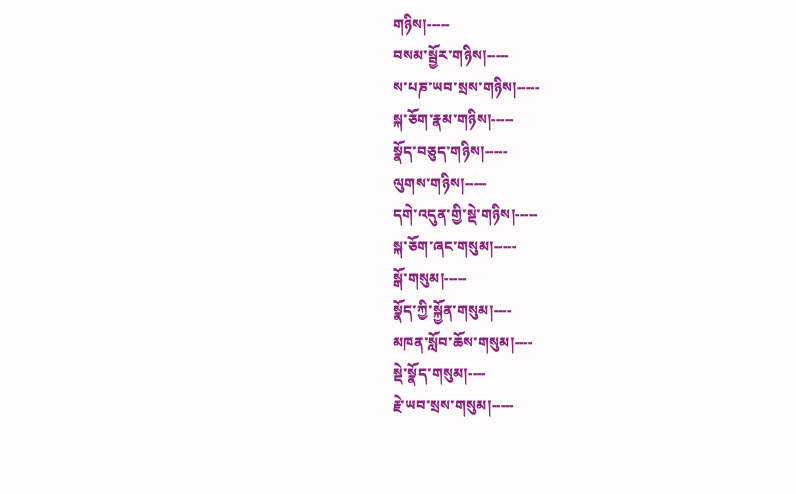གཉིས།-----
བསམ་སྦྱོར་གཉིས།-----
ས་པཎ་ཡབ་སྲས་གཉིས།-----
སྐ་ཅོག་རྣམ་གཉིས།-----
སྣོད་བཅུད་གཉིས།-----
ལུགས་གཉིས།-----
དགེ་འདུན་གྱི་སྡེ་གཉིས།-----
སྐ་ཅོག་ཞང་གསུམ།-----
སྒོ་གསུམ།-----
སྣོད་ཀྱི་སྐྱོན་གསུམ།----
མཁན་སློབ་ཆོས་གསུམ།----
སྡེ་སྣོད་གསུམ།----
རྗེ་ཡབ་སྲས་གསུམ།-----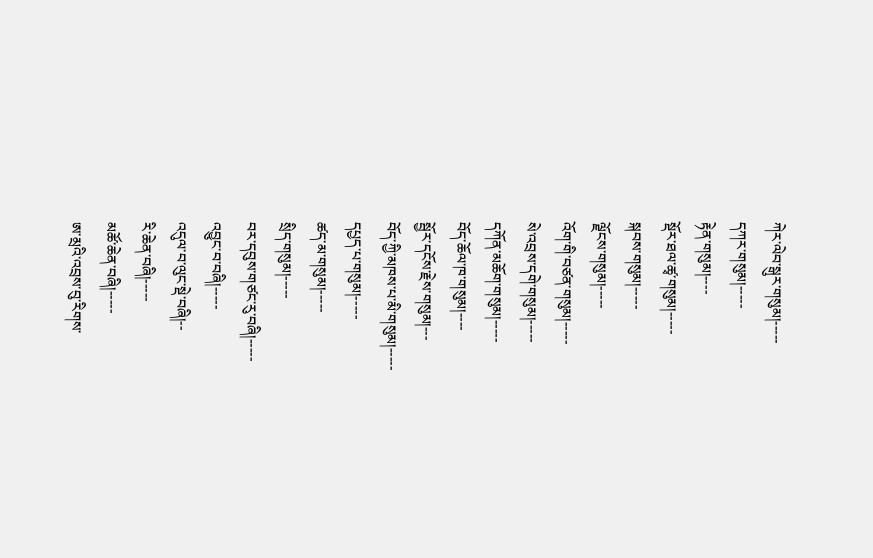ཀེར་ལེབ་སྒུར་གསུམ།-----
དཀར་གསུམ།-----
རྟེན་གསུམ།----
སྡོར་ཐལ་ཚྭ་གསུམ།-----
སྐབས་གསུམ།-----
ལྗོངས་གསུམ།-----
འོག་གི་བཙན་གསུམ།-----
སེ་འབྲས་དགེ་གསུམ།-----
དཀོན་མཆོག་གསུམ།-----
བོད་ཆོལ་ཁ་གསུམ།----
སྦྱོར་དངོས་རྗེས་གསུམ།---
བོད་ཀྱི་མཁས་པ་མི་གསུམ།-----
དཔྱད་པ་གསུམ།-----
ཚད་མ་གསུམ།-----
སྲིད་གསུམ།-----
བར་དབུས་གཙང་རུ་བཞི།-----
འབྱུང་བ་བཞི།-----
འདུལ་བ་ལུང་སྡེ་བཞི།--
རི་ཆེན་བཞི།-----
མཚོ་ཆེན་བཞི།-----
ཨ་མྲའི་འབྲས་བུ་རིགས་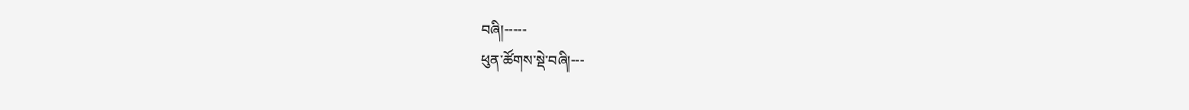བཞི།-----
ཕུན་ཚོགས་སྡེ་བཞི།---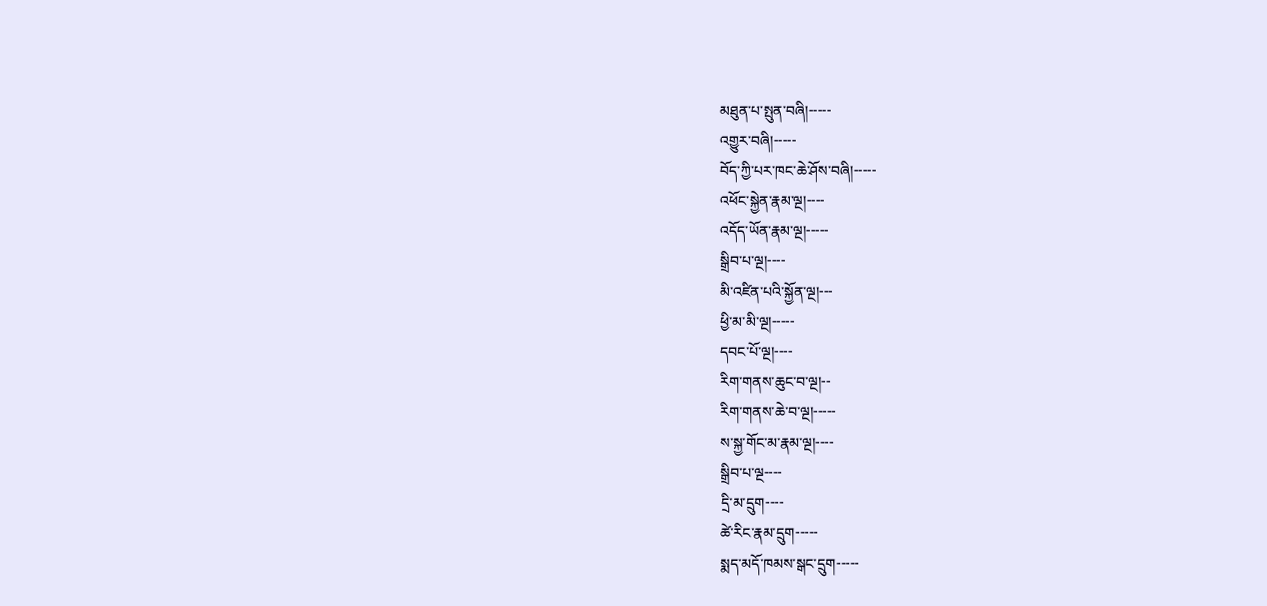མཐུན་པ་སྤུན་བཞི།-----
འགྱུར་བཞི།-----
བོད་ཀྱི་པར་ཁང་ཆེ་ཤོས་བཞི།-----
འཕོང་སྐྱེན་རྣམ་ལྔ།----
འདོད་ཡོན་རྣམ་ལྔ།-----
སྒྲིབ་པ་ལྔ།----
མི་འཛིན་པའི་སྐྱོན་ལྔ།---
ཕྱི་མ་མི་ལྔ།-----
དབང་པོ་ལྔ།----
རིག་གནས་ཆུང་བ་ལྔ།--
རིག་གནས་ཆེ་བ་ལྔ།-----
ས་སྐྱ་གོང་མ་རྣམ་ལྔ།----
སྒྲིབ་པ་ལྔ----
དྲི་མ་དྲུག----
ཚེ་རིང་རྣམ་དྲུག-----
སྨད་མདོ་ཁམས་སྒང་དྲུག-----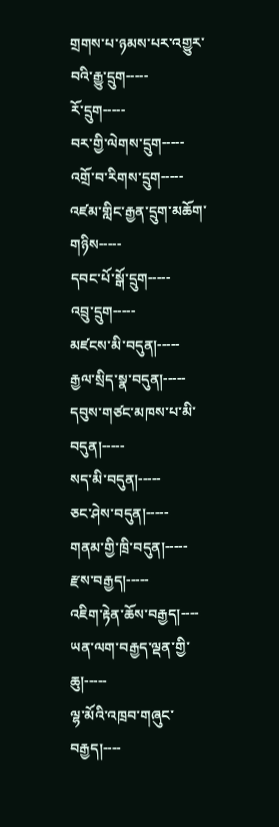གྲགས་པ་ཉམས་པར་འགྱུར་བའི་རྒྱུ་དྲུག-----
རོ་དྲུག-----
བར་གྱི་ལེགས་དྲུག-----
འགྲོ་བ་རིགས་དྲུག-----
འཛམ་གླིང་རྒྱན་དྲུག་མཆོག་གཉིས-----
དབང་པོ་སྒོ་དྲུག-----
འབྲུ་དྲུག-----
མཛངས་མི་བདུན།-----
རྒྱལ་སྲིད་སྣ་བདུན།-----
དབུས་གཙང་མཁས་པ་མི་བདུན།-----
སད་མི་བདུན།-----
ཅང་ཤེས་བདུན།-----
གནམ་གྱི་ཁྲི་བདུན།-----
རྫས་བརྒྱད།-----
འཇིག་རྟེན་ཆོས་བརྒྱད།----
ཡན་ལག་བརྒྱད་ལྡན་གྱི་ཆུ།-----
ལྷ་མོའི་འཁྲབ་གཞུང་བརྒྱད།----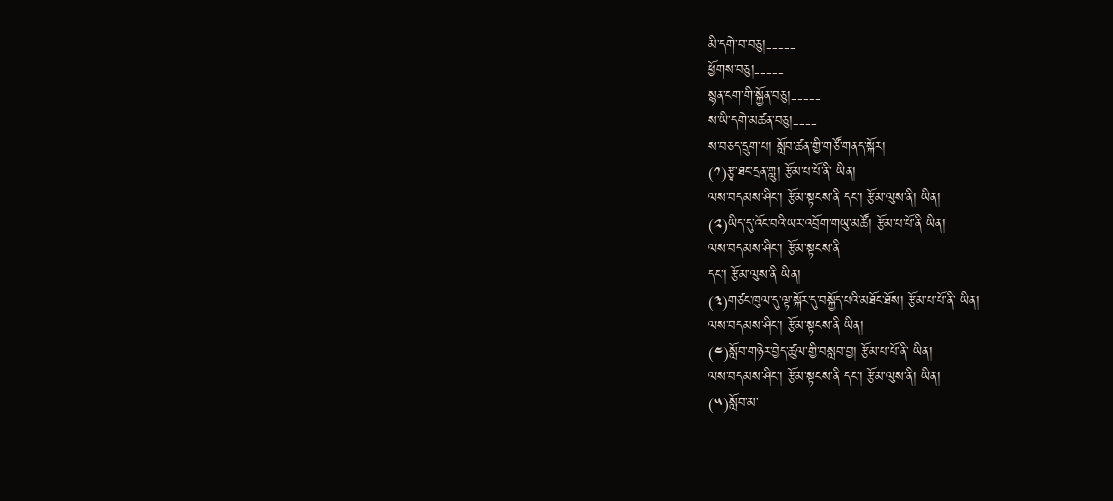མི་དགེ་བ་བཅུ།-----
ཕྱོགས་བཅུ།-----
སྙན་ངག་གི་སྐྱོན་བཅུ།-----
ས་ཡི་དགེ་མཚན་བཅུ།----
ས་བཅད་དྲུག་པ། སློབ་ཚན་གྱི་གཙོ་གནད་སྐོར།
(༡)རྩྭ་ཐང་དྲན་གླུ། རྩོམ་པ་པོ་ནི་ ཡིན།
ལས་བདམས་ཤིང་། རྩོམ་སྟངས་ནི དང་། རྩོམ་ལུས་ནི། ཡིན།
(༢)ཡིད་དུ་འོང་བའི་ཡར་འབྲོག་གཡུ་མཚོ། རྩོམ་པ་པོ་ནི ཡིན།
ལས་བདམས་ཤིང་། རྩོམ་སྟངས་ནི
དང་། རྩོམ་ལུས་ནི ཡིན།
(༣)གཙང་ཁུལ་དུ་ལྟ་སྐོར་དུ་བསྐྱོད་པའི་མཐོང་ཐོས། རྩོམ་པ་པོ་ནི་ ཡིན།
ལས་བདམས་ཤིང་། རྩོམ་སྟངས་ནི ཡིན།
(༤)སློབ་གཉེར་བྱེད་ཚུལ་གྱི་བསླབ་བྱ། རྩོམ་པ་པོ་ནི་ ཡིན།
ལས་བདམས་ཤིང་། རྩོམ་སྟངས་ནི དང་། རྩོམ་ལུས་ནི། ཡིན།
(༥)སློབ་མ་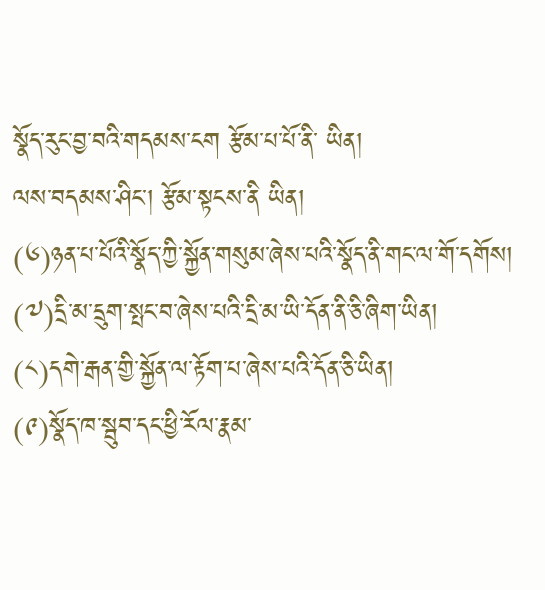སྣོད་རུང་བྱ་བའི་གདམས་ངག རྩོམ་པ་པོ་ནི་ ཡིན།
ལས་བདམས་ཤིང་། རྩོམ་སྟངས་ནི ཡིན།
(༦)ཉན་པ་པོའི་སྣོད་ཀྱི་སྐྱོན་གསུམ་ཞེས་པའི་སྣོད་ནི་གང་ལ་གོ་དགོས།
(༧)དྲི་མ་དྲུག་སྤང་བ་ཞེས་པའི་དྲི་མ་ཡི་དོན་ནི་ཅི་ཞིག་ཡིན།
(༨)དགེ་རྒན་གྱི་སྐྱོན་ལ་རྟོག་པ་ཞེས་པའི་དོན་ཅི་ཡིན།
(༩)སྣོད་ཁ་སྦུབ་དང་ཕྱི་རོལ་རྣམ་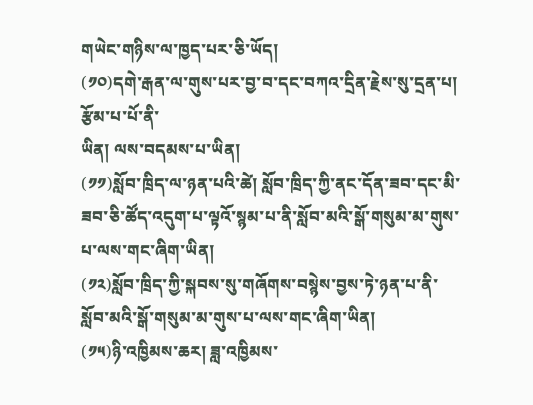གཡེང་གཉིས་ལ་ཁྱད་པར་ཅི་ཡོད།
(༡༠)དགེ་རྒན་ལ་གུས་པར་བྱ་བ་དང་བཀའ་དྲིན་རྗེས་སུ་དྲན་པ། རྩོམ་པ་པོ་ནི་
ཡིན། ལས་བདམས་པ་ཡིན།
(༡༡)སློབ་ཁྲིད་ལ་ཉན་པའི་ཚེ། སློབ་ཁྲིད་ཀྱི་ནང་དོན་ཟབ་དང་མི་ཟབ་ཅི་ཚོད་འདུག་པ་ལྟའོ་སྙམ་པ་ནི་སློབ་མའི་སྒོ་གསུམ་མ་གུས་པ་ལས་གང་ཞིག་ཡིན།
(༡༢)སློབ་ཁྲིད་ཀྱི་སྐབས་སུ་གཞོགས་བསྙེས་བྱས་ཏེ་ཉན་པ་ནི་སློབ་མའི་སྒོ་གསུམ་མ་གུས་པ་ལས་གང་ཞིག་ཡིན།
(༡༥)ཉི་འཁྱིམས་ཆར། ཟླ་འཁྱིམས་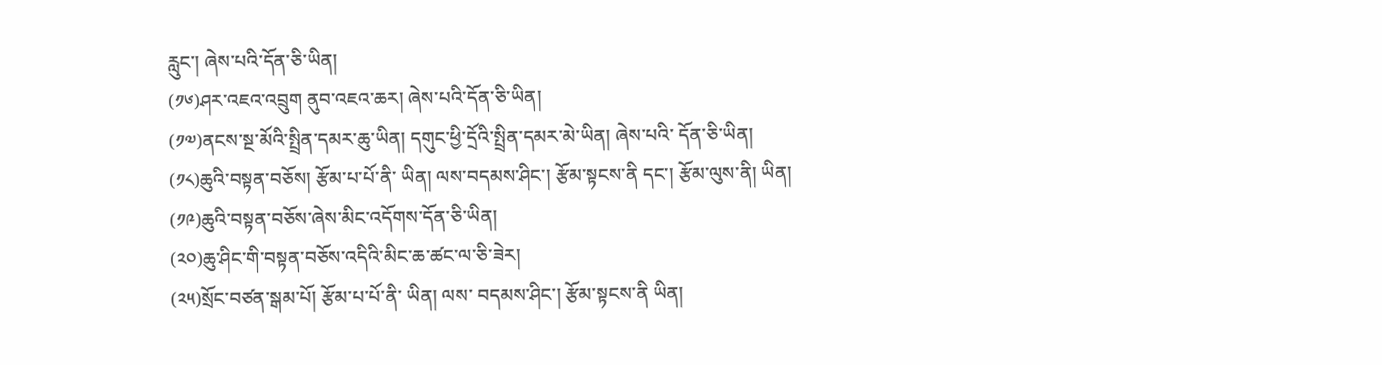རླུང་། ཞེས་པའི་དོན་ཅི་ཡིན།
(༡༦)ཤར་འཇའ་འབྲུག ནུབ་འཇའ་ཆར། ཞེས་པའི་དོན་ཅི་ཡིན།
(༡༧)ནངས་སྔ་མོའི་སྤྲིན་དམར་ཆུ་ཡིན། དགུང་ཕྱི་དྲོའི་སྤྲིན་དམར་མེ་ཡིན། ཞེས་པའི་ དོན་ཅི་ཡིན།
(༡༨)ཆུའི་བསྟན་བཅོས། རྩོམ་པ་པོ་ནི་ ཡིན། ལས་བདམས་ཤིང་། རྩོམ་སྟངས་ནི དང་། རྩོམ་ལུས་ནི། ཡིན།
(༡༩)ཆུའི་བསྟན་བཅོས་ཞེས་མིང་འདོགས་དོན་ཅི་ཡིན།
(༢༠)ཆུ་ཤིང་གི་བསྟན་བཅོས་འདིའི་མིང་ཆ་ཚང་ལ་ཅི་ཟེར།
(༢༥)སྲོང་བཙན་སྒམ་པོ། རྩོམ་པ་པོ་ནི་ ཡིན། ལས་ བདམས་ཤིང་། རྩོམ་སྟངས་ནི ཡིན།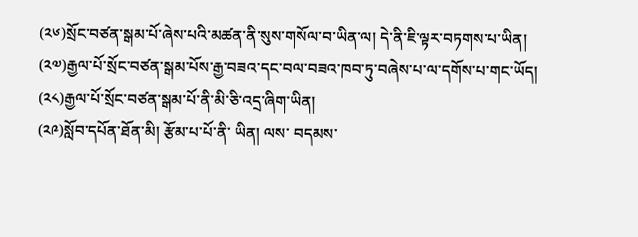(༢༦)སྲོང་བཙན་སྒམ་པོ་ཞེས་པའི་མཚན་ནི་སུས་གསོལ་བ་ཡིན་ལ། དེ་ནི་ཇི་ལྟར་བཏགས་པ་ཡིན།
(༢༧)རྒྱལ་པོ་སྲོང་བཙན་སྒམ་པོས་རྒྱ་བཟའ་དང་བལ་བཟའ་ཁབ་ཏུ་བཞེས་པ་ལ་དགོས་པ་གང་ཡོད།
(༢༨)རྒྱལ་པོ་སྲོང་བཙན་སྒམ་པོ་ནི་མི་ཅི་འདྲ་ཞིག་ཡིན།
(༢༩)སློབ་དཔོན་ཐོན་མི། རྩོམ་པ་པོ་ནི་ ཡིན། ལས་ བདམས་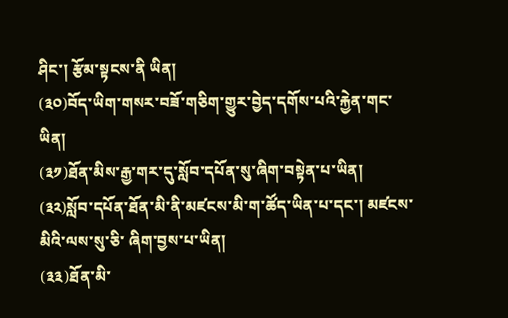ཤིང་། རྩོམ་སྟངས་ནི ཡིན།
(༣༠)བོད་ཡིག་གསར་བཟོ་གཅིག་གྱུར་བྱེད་དགོས་པའི་རྐྱེན་གང་ཡིན།
(༣༡)ཐོན་མིས་རྒྱ་གར་དུ་སློབ་དཔོན་སུ་ཞིག་བསྟེན་པ་ཡིན།
(༣༢)སློབ་དཔོན་ཐོན་མི་ནི་མཛངས་མི་ག་ཚོད་ཡིན་པ་དང་། མཛངས་མིའི་ལས་སུ་ཅི་ ཞིག་བྱས་པ་ཡིན།
(༣༣)ཐོན་མི་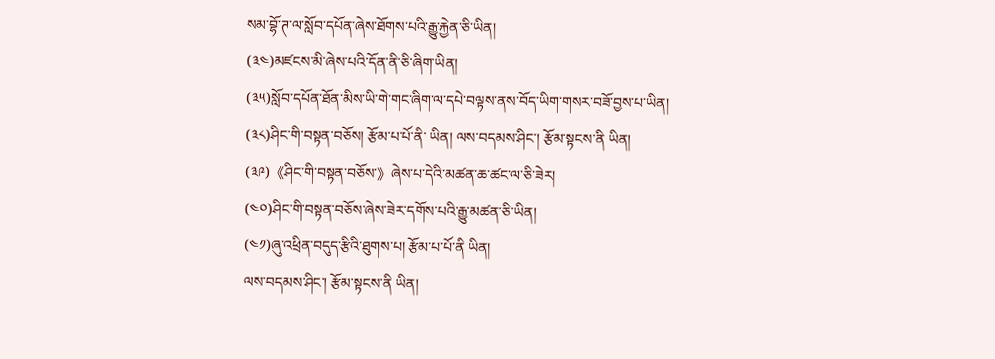སམ་བྷོ་ཊ་ལ་སློབ་དཔོན་ཞེས་ཐོགས་པའི་རྒྱུ་རྐྱེན་ཅི་ཡིན།
(༣༤)མཛངས་མི་ཞེས་པའི་དོན་ནི་ཅི་ཞིག་ཡིན།
(༣༥)སློབ་དཔོན་ཐོན་མིས་ཡི་གེ་གང་ཞིག་ལ་དཔེ་བལྟས་ནས་བོད་ཡིག་གསར་བཟོ་བྱས་པ་ཡིན།
(༣༨)ཤིང་གི་བསྟན་བཅོས། རྩོམ་པ་པོ་ནི་ ཡིན། ལས་བདམས་ཤིང་། རྩོམ་སྟངས་ནི ཡིན།
(༣༩)《ཤིང་གི་བསྟན་བཅོས་》ཞེས་པ་དེའི་མཚན་ཆ་ཚང་ལ་ཅི་ཟེར།
(༤༠)ཤིང་གི་བསྟན་བཅོས་ཞེས་ཟེར་དགོས་པའི་རྒྱུ་མཚན་ཅི་ཡིན།
(༤༡)ཞུ་འཕྲིན་བདུད་རྩིའི་ཐུགས་པ། རྩོམ་པ་པོ་ནི ཡིན།
ལས་བདམས་ཤིང་། རྩོམ་སྟངས་ནི ཡིན།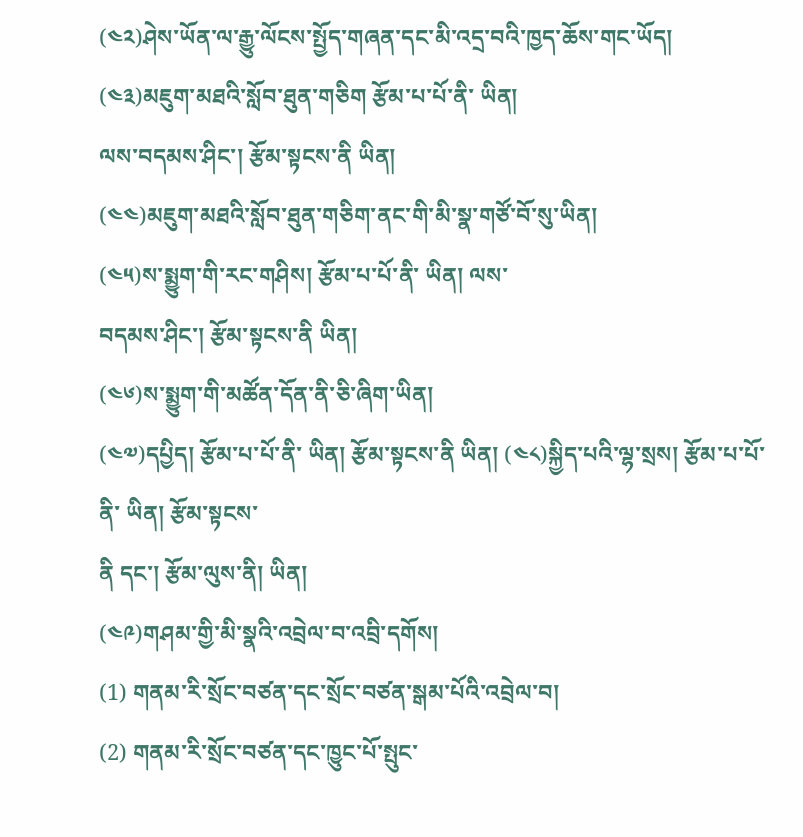(༤༢)ཤེས་ཡོན་ལ་རྒྱུ་ལོངས་སྤྱོད་གཞན་དང་མི་འདྲ་བའི་ཁྱད་ཆོས་གང་ཡོད།
(༤༣)མཇུག་མཐའི་སློབ་ཐུན་གཅིག རྩོམ་པ་པོ་ནི་ ཡིན།
ལས་བདམས་ཤིང་། རྩོམ་སྟངས་ནི ཡིན།
(༤༤)མཇུག་མཐའི་སློབ་ཐུན་གཅིག་ནང་གི་མི་སྣ་གཙོ་བོ་སུ་ཡིན།
(༤༥)ས་སྨྱུག་གི་རང་གཤིས། རྩོམ་པ་པོ་ནི་ ཡིན། ལས་
བདམས་ཤིང་། རྩོམ་སྟངས་ནི ཡིན།
(༤༦)ས་སྨྱུག་གི་མཚོན་དོན་ནི་ཅི་ཞིག་ཡིན།
(༤༧)དཔྱིད། རྩོམ་པ་པོ་ནི་ ཡིན། རྩོམ་སྟངས་ནི ཡིན། (༤༨)སྐྱིད་པའི་ལྷ་སྲས། རྩོམ་པ་པོ་ནི་ ཡིན། རྩོམ་སྟངས་
ནི དང་། རྩོམ་ལུས་ནི། ཡིན།
(༤༩)གཤམ་གྱི་མི་སྣའི་འབྲེལ་བ་འབྲི་དགོས།
(1) གནམ་རི་སྲོང་བཙན་དང་སྲོང་བཙན་སྒམ་པོའི་འབྲེལ་བ།
(2) གནམ་རི་སྲོང་བཙན་དང་ཁྱུང་པོ་སྤུང་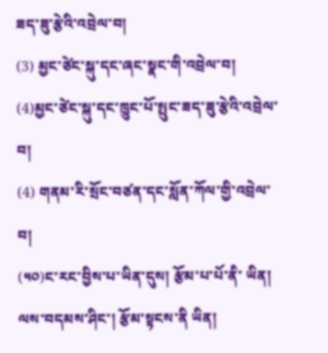ཟད་ཟུ་རྩེའི་འབྲེལ་བ།
(3) མྱང་ཙེང་སྐུ་དང་ཞང་སྣང་གི་འབྲེལ་བ།
(4)མྱང་ཙེང་སྐུ་དང་ཁྱུང་པོ་སྤུང་ཟད་ཟུ་རྩེའི་འབྲེལ་བ།
(4) གནམ་རི་སྲོང་བཙན་དང་སློན་ཀོལ་གྱི་འབྲེལ་བ།
(༥༠)ང་རང་བྱིས་པ་ཡིན་དུས། རྩོམ་པ་པོ་ནི་ ཡིན།
ལས་བདམས་ཤིང་། རྩོམ་སྟངས་ནི ཡིན།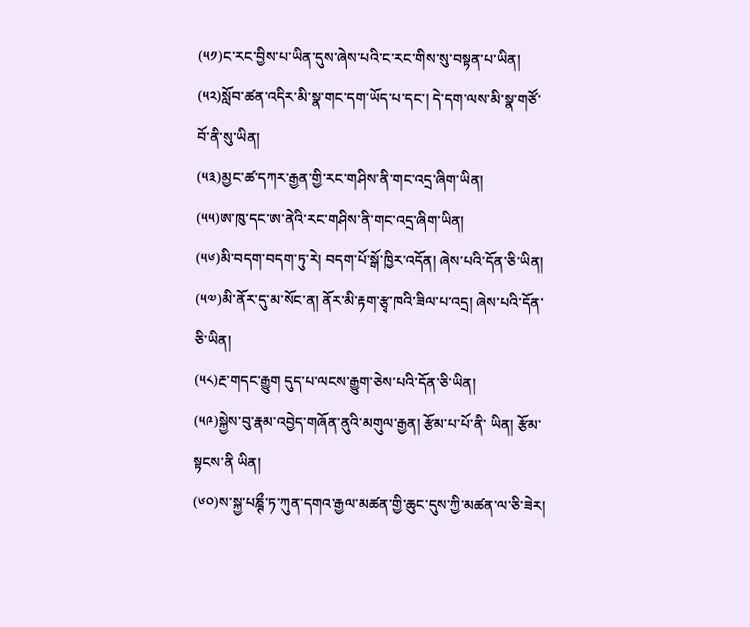(༥༡)ང་རང་བྱིས་པ་ཡིན་དུས་ཞེས་པའི་ང་རང་གིས་སུ་བསྟན་པ་ཡིན།
(༥༢)སློབ་ཚན་འདིར་མི་སྣ་གང་དག་ཡོད་པ་དང་། དེ་དག་ལས་མི་སྣ་གཙོ་བོ་ནི་སུ་ཡིན།
(༥༣)མྱང་ཚ་དཀར་རྒྱན་གྱི་རང་གཤིས་ནི་གང་འདྲ་ཞིག་ཡིན།
(༥༥)ཨ་ཁུ་དང་ཨ་ནེའི་རང་གཤིས་ནི་གང་འདྲ་ཞིག་ཡིན།
(༥༦)མི་བདག་བདག་ཏུ་རེ། བདག་པོ་སྒོ་ཁྱིར་འདོན། ཞེས་པའི་དོན་ཅི་ཡིན།
(༥༧)མི་ནོར་དུ་མ་སོང་ན། ནོར་མི་རྟག་རྩྭ་ཁའི་ཟིལ་པ་འདྲ། ཞེས་པའི་དོན་ཅི་ཡིན།
(༥༨)རྔ་གདང་རྒྱུག དུད་པ་ལངས་རྒྱུག་ཅེས་པའི་དོན་ཅི་ཡིན།
(༥༩)སྐྱེས་བུ་རྣམ་འབྱེད་གཞོན་ནུའི་མགུལ་རྒྱན། རྩོམ་པ་པོ་ནི་ ཡིན། རྩོམ་སྟངས་ནི ཡིན།
(༦༠)ས་སྐྱ་པཎྚྀ་ཏ་ཀུན་དགའ་རྒྱལ་མཚན་གྱི་ཆུང་དུས་ཀྱི་མཚན་ལ་ཅི་ཟེར།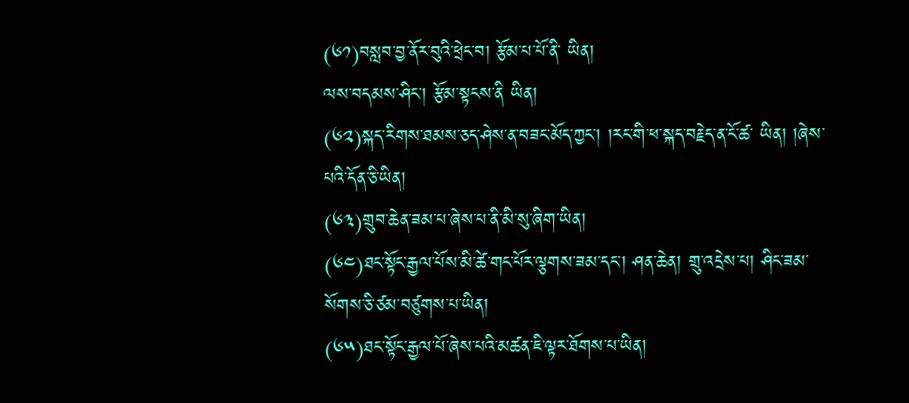(༦༡)བསླབ་བྱ་ནོར་བུའི་ཕྲེང་བ། རྩོམ་པ་པོ་ནི་ ཡིན།
ལས་བདམས་ཤིང་། རྩོམ་སྟངས་ནི ཡིན།
(༦༢)སྐད་རིགས་ཐམས་ཅད་ཤེས་ན་བཟང་མོད་ཀྱང་། །རང་གི་ཕ་སྐད་བརྗེད་ན་ངོ་ཚ་ ཡིན། །ཞེས་པའི་དོན་ཅི་ཡིན།
(༦༣)གྲུབ་ཆེན་ཟམ་པ་ཞེས་པ་ནི་མི་སུ་ཞིག་ཡིན།
(༦༤)ཐང་སྟོང་རྒྱལ་པོས་མི་ཚེ་གང་པོར་ལྕགས་ཟམ་དང་། ཤན་ཆེན། གྲུ་འདྲེས་པ། ཤིང་ཟམ་སོགས་ཅི་ཙམ་བཙུགས་པ་ཡིན།
(༦༥)ཐང་སྟོང་རྒྱལ་པོ་ཞེས་པའི་མཚན་ཇི་ལྟར་ཐོགས་པ་ཡིན།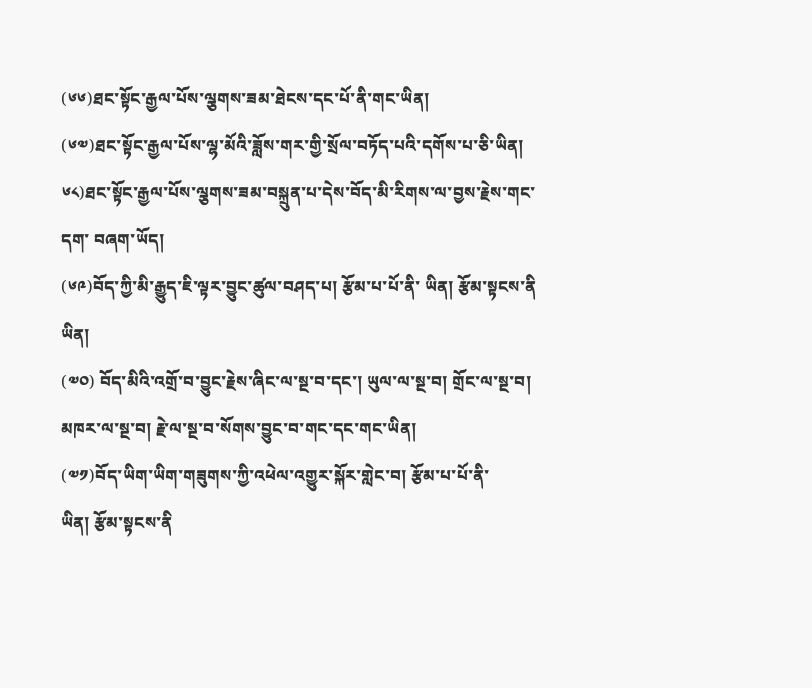(༦༦)ཐང་སྟོང་རྒྱལ་པོས་ལྕགས་ཟམ་ཐེངས་དང་པོ་ནི་གང་ཡིན།
(༦༧)ཐང་སྟོང་རྒྱལ་པོས་ལྷ་མོའི་ཟློས་གར་གྱི་སྲོལ་བཏོད་པའི་དགོས་པ་ཅི་ཡིན།
༦༨)ཐང་སྟོང་རྒྱལ་པོས་ལྕགས་ཟམ་བསྐྲུན་པ་དེས་བོད་མི་རིགས་ལ་བྱས་རྗེས་གང་དག་ བཞག་ཡོད།
(༦༩)བོད་ཀྱི་མི་རྒྱུད་ཇི་ལྟར་བྱུང་ཚུལ་བཤད་པ། རྩོམ་པ་པོ་ནི་ ཡིན། རྩོམ་སྟངས་ནི ཡིན།
(༧༠) བོད་མིའི་འགྲོ་བ་བྱུང་རྗེས་ཞིང་ལ་སྔ་བ་དང་། ཡུལ་ལ་སྔ་བ། གྲོང་ལ་སྔ་བ། མཁར་ལ་སྔ་བ། རྗེ་ལ་སྔ་བ་སོགས་བྱུང་བ་གང་དང་གང་ཡིན།
(༧༡)བོད་ཡིག་ཡིག་གཟུགས་ཀྱི་འཕེལ་འགྱུར་སྐོར་གླེང་བ། རྩོམ་པ་པོ་ནི་
ཡིན། རྩོམ་སྟངས་ནི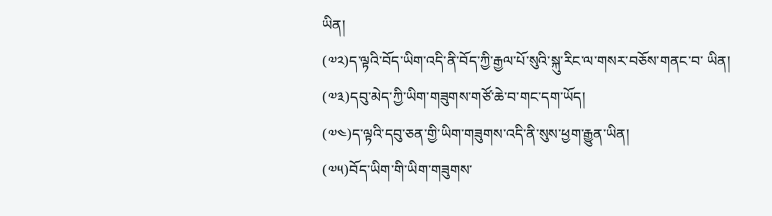ཡིན།
(༧༢)ད་ལྟའི་བོད་ཡིག་འདི་ནི་བོད་ཀྱི་རྒྱལ་པོ་སུའི་སྐུ་རིང་ལ་གསར་བཅོས་གནང་བ་ ཡིན།
(༧༣)དབུ་མེད་ཀྱི་ཡིག་གཟུགས་གཙོ་ཆེ་བ་གང་དག་ཡོད།
(༧༤)ད་ལྟའི་དབུ་ཅན་གྱི་ཡིག་གཟུགས་འདི་ནི་སུས་ཕྱག་རྒྱུན་ཡིན།
(༧༥)བོད་ཡིག་གི་ཡིག་གཟུགས་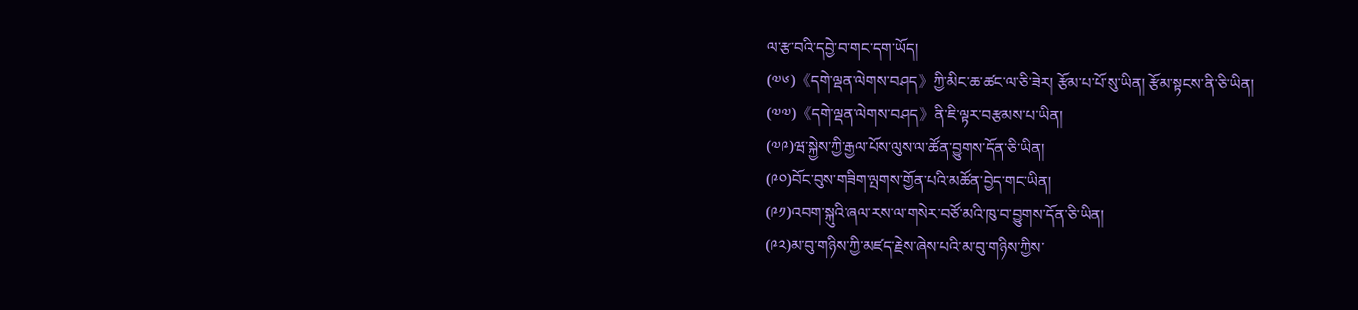ལ་རྩ་བའི་དབྱེ་བ་གང་དག་ཡོད།
(༧༦)《དགེ་ལྡན་ལེགས་བཤད》ཀྱི་མིང་ཆ་ཚང་ལ་ཅི་ཟེར། རྩོམ་པ་པོ་སུ་ཡིན། རྩོམ་སྟངས་ནི་ཅི་ཡིན།
(༧༧)《དགེ་ལྡན་ལེགས་བཤད》ནི་ཇི་ལྟར་བརྩམས་པ་ཡིན།
(༧༩)ཝ་སྐྱེས་ཀྱི་རྒྱལ་པོས་ལུས་ལ་ཚོན་བྱུགས་དོན་ཅི་ཡིན།
(༩༠)བོང་བུས་གཟིག་ལྤགས་གྱོན་པའི་མཚོན་བྱེད་གང་ཡིན།
(༩༡)འབག་སྐུའི་ཞལ་རས་ལ་གསེར་བཙོ་མའི་ཁུ་བ་བྱུགས་དོན་ཅི་ཡིན།
(༩༢)མ་བུ་གཉིས་ཀྱི་མཛད་རྗེས་ཞེས་པའི་མ་བུ་གཉིས་ཀྱིས་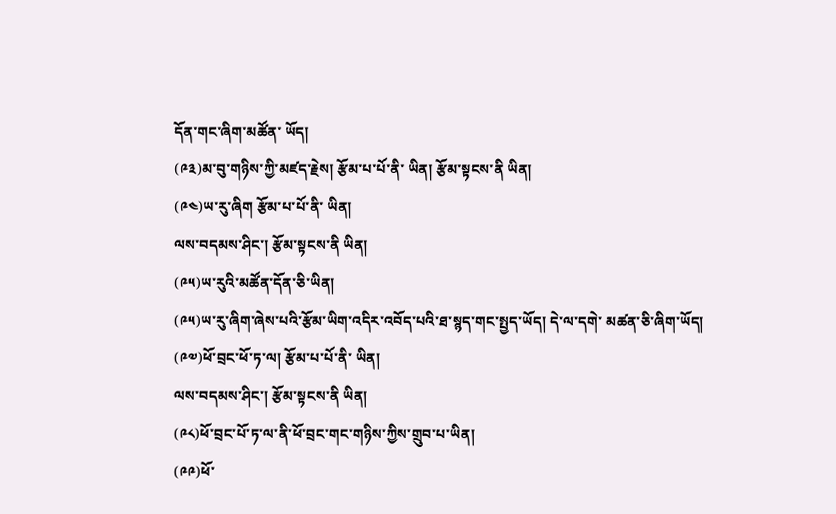དོན་གང་ཞིག་མཚོན་ ཡོད།
(༩༣)མ་བུ་གཉིས་ཀྱི་མཛད་རྗེས། རྩོམ་པ་པོ་ནི་ ཡིན། རྩོམ་སྟངས་ནི ཡིན།
(༩༤)ཡ་རུ་ཞིག རྩོམ་པ་པོ་ནི་ ཡིན།
ལས་བདམས་ཤིང་། རྩོམ་སྟངས་ནི ཡིན།
(༩༥)ཡ་རུའི་མཚོན་དོན་ཅི་ཡིན།
(༩༥)ཡ་རུ་ཞིག་ཞེས་པའི་རྩོམ་ཡིག་འདིར་འབོད་པའི་ཐ་སྙད་གང་སྤྱད་ཡོད། དེ་ལ་དགེ་ མཚན་ཅི་ཞིག་ཡོད།
(༩༧)ཕོ་བྲང་ཕོ་ཏ་ལ། རྩོམ་པ་པོ་ནི་ ཡིན།
ལས་བདམས་ཤིང་། རྩོམ་སྟངས་ནི ཡིན།
(༩༨)ཕོ་བྲང་པོ་ཏ་ལ་ནི་ཕོ་བྲང་གང་གཉིས་ཀྱིས་གྲུབ་པ་ཡིན།
(༩༩)ཕོ་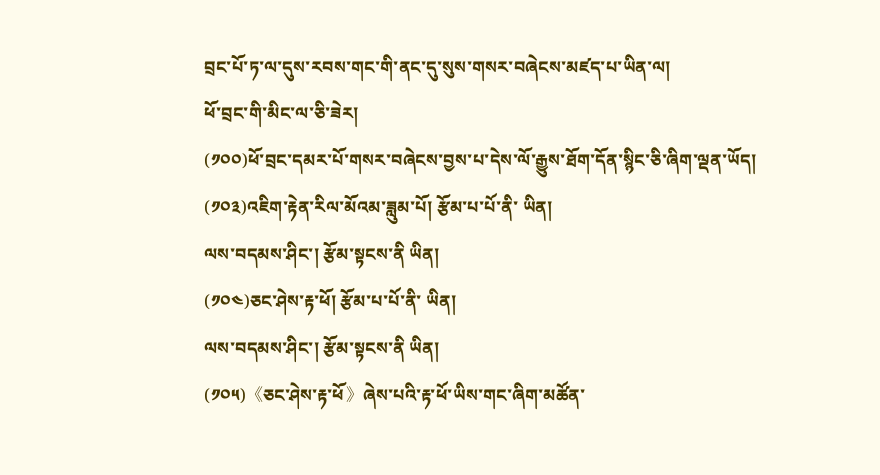བྲང་པོ་ཏ་ལ་དུས་རབས་གང་གི་ནང་དུ་སུས་གསར་བཞེངས་མཛད་པ་ཡིན་ལ།
ཕོ་བྲང་གི་མིང་ལ་ཅི་ཟེར།
(༡༠༠)ཕོ་བྲང་དམར་པོ་གསར་བཞེངས་བྱས་པ་དེས་ལོ་རྒྱུས་ཐོག་དོན་སྙིང་ཅི་ཞིག་ལྡན་ཡོད།
(༡༠༣)འཇིག་རྟེན་རིལ་མོའམ་ཟླུམ་པོ། རྩོམ་པ་པོ་ནི་ ཡིན།
ལས་བདམས་ཤིང་། རྩོམ་སྟངས་ནི ཡིན།
(༡༠༤)ཅང་ཤེས་རྟ་ཕོ། རྩོམ་པ་པོ་ནི་ ཡིན།
ལས་བདམས་ཤིང་། རྩོམ་སྟངས་ནི ཡིན།
(༡༠༥)《ཅང་ཤེས་རྟ་ཕོ》ཞེས་པའི་རྟ་ཕོ་ཡིས་གང་ཞིག་མཚོན་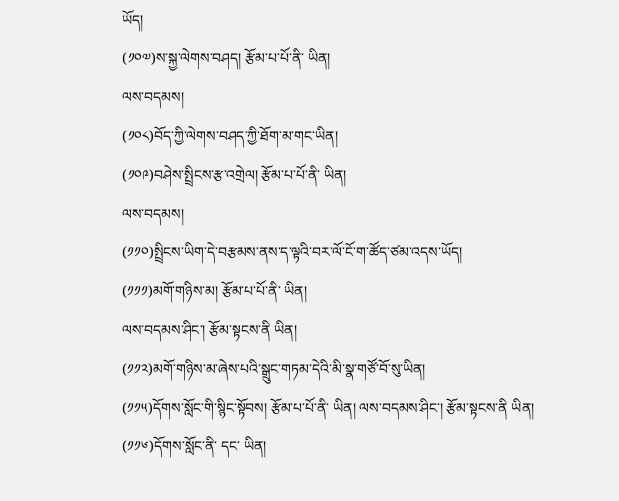ཡོད།
(༡༠༧)ས་སྐྱ་ལེགས་བཤད། རྩོམ་པ་པོ་ནི་ ཡིན།
ལས་བདམས།
(༡༠༨)བོད་ཀྱི་ལེགས་བཤད་ཀྱི་ཐོག་མ་གང་ཡིན།
(༡༠༩)བཤེས་སྤྲིངས་རྩ་འགྲེལ། རྩོམ་པ་པོ་ནི་ ཡིན།
ལས་བདམས།
(༡༡༠)སྤྲིངས་ཡིག་དེ་བརྩམས་ནས་ད་ལྟའི་བར་ལོ་ངོ་ག་ཚོད་ཙམ་འདས་ཡོད།
(༡༡༡)མགོ་གཉིས་མ། རྩོམ་པ་པོ་ནི་ ཡིན།
ལས་བདམས་ཤིང་། རྩོམ་སྟངས་ནི ཡིན།
(༡༡༢)མགོ་གཉིས་མ་ཞེས་པའི་སྒྲུང་གཏམ་དེའི་མི་སྣ་གཙོ་བོ་སུ་ཡིན།
(༡༡༥)དོགས་སློང་གི་སྙིང་སྟོབས། རྩོམ་པ་པོ་ནི་ ཡིན། ལས་བདམས་ཤིང་། རྩོམ་སྟངས་ནི ཡིན།
(༡༡༦)དོགས་སློང་ནི་ དང་ ཡིན།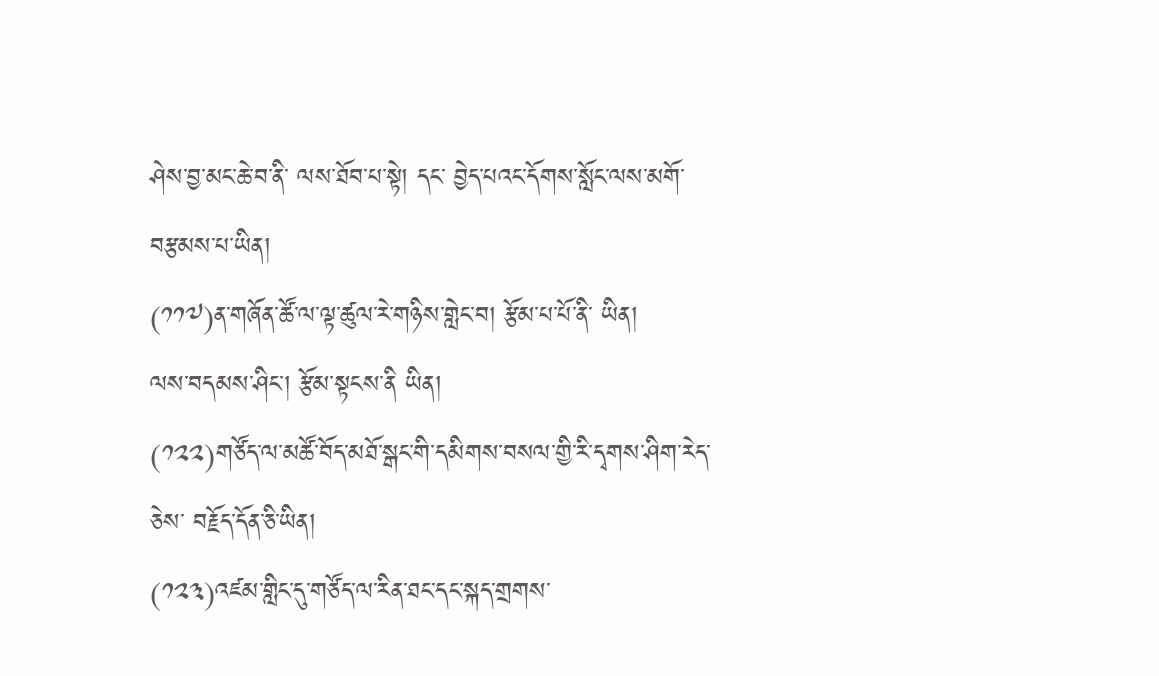ཤེས་བྱ་མང་ཆེ་བ་ནི་ ལས་ཐོབ་པ་སྟེ། དང་ བྱེད་པའང་དོགས་སློང་ལས་མགོ་བརྩམས་པ་ཡིན།
(༡༡༧)ན་གཞོན་ཚོ་ལ་ལྟ་ཚུལ་རེ་གཉིས་གླེང་བ། རྩོམ་པ་པོ་ནི་ ཡིན།
ལས་བདམས་ཤིང་། རྩོམ་སྟངས་ནི ཡིན།
(༡༢༢)གཙོད་ལ་མཚོ་བོད་མཐོ་སྒང་གི་དམིགས་བསལ་གྱི་རི་དྭགས་ཤིག་རེད་ཅེས་ བརྗོད་དོན་ཅི་ཡིན།
(༡༢༣)འཛམ་གླིང་དུ་གཙོད་ལ་རིན་ཐང་དང་སྐད་གྲགས་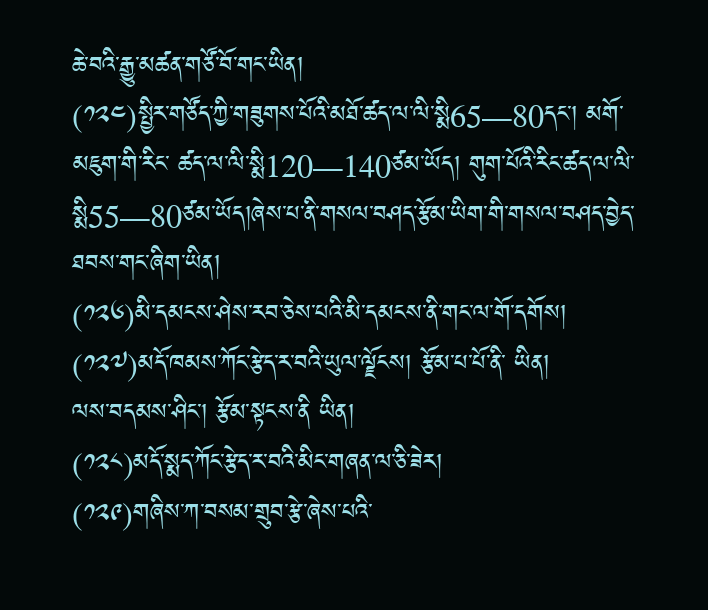ཆེ་བའི་རྒྱུ་མཚན་གཙོ་བོ་གང་ཡིན།
(༡༢༤)སྤྱིར་གཙོད་ཀྱི་གཟུགས་པོའི་མཐོ་ཚད་ལ་ལི་སྨི65—80དང་། མགོ་མཇུག་གི་རིང་ ཚད་ལ་ལི་སྨི120—140ཙམ་ཡོད། གུག་པོའི་རིང་ཚད་ལ་ལི་སྨི55—80ཙམ་ཡོད།ཞེས་པ་ནི་གསལ་བཤད་རྩོམ་ཡིག་གི་གསལ་བཤད་བྱེད་ཐབས་གང་ཞིག་ཡིན།
(༡༢༦)མི་དམངས་ཤེས་རབ་ཅེས་པའི་མི་དམངས་ནི་གང་ལ་གོ་དགོས།
(༡༢༧)མདོ་ཁམས་ཀོང་རྩེད་ར་བའི་ཡུལ་ལྗོངས། རྩོམ་པ་པོ་ནི་ ཡིན།
ལས་བདམས་ཤིང་། རྩོམ་སྟངས་ནི ཡིན།
(༡༢༨)མདོ་སྨད་ཀོང་རྩེད་ར་བའི་མིང་གཞན་ལ་ཅི་ཟེར།
(༡༢༩)གཞིས་ཀ་བསམ་གྲུབ་རྩེ་ཞེས་པའི་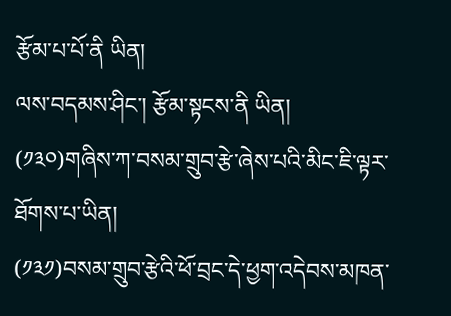རྩོམ་པ་པོ་ནི ཡིན།
ལས་བདམས་ཤིང་། རྩོམ་སྟངས་ནི ཡིན།
(༡༣༠)གཞིས་ཀ་བསམ་གྲུབ་རྩེ་ཞེས་པའི་མིང་ཇི་ལྟར་ཐོགས་པ་ཡིན།
(༡༣༡)བསམ་གྲུབ་རྩེའི་ཕོ་བྲང་དེ་ཕྱག་འདེབས་མཁན་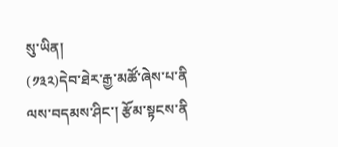སུ་ཡིན།
(༡༣༢)དེབ་ཐེར་རྒྱ་མཚོ་ཞེས་པ་ནི ལས་བདམས་ཤིང་། རྩོམ་སྟངས་ནི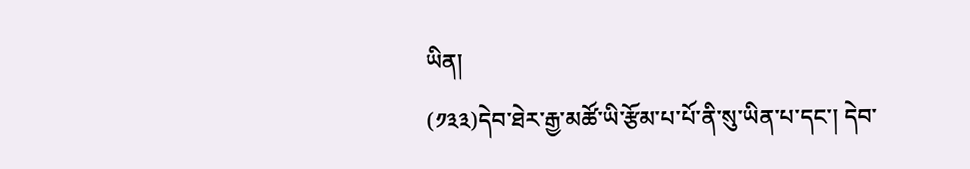ཡིན།
(༡༣༣)དེབ་ཐེར་རྒྱ་མཚོ་ཡི་རྩོམ་པ་པོ་ནི་སུ་ཡིན་པ་དང་། དེབ་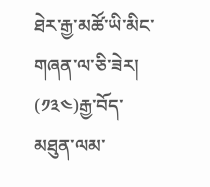ཐེར་རྒྱ་མཚོ་ཡི་མིང་གཞན་ལ་ཅི་ཟེར།
(༡༣༤)རྒྱ་བོད་མཐུན་ལམ་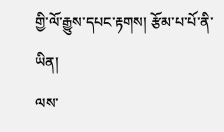གྱི་ལོ་རྒྱུས་དཔང་རྟགས། རྩོམ་པ་པོ་ནི་ ཡིན།
ལས་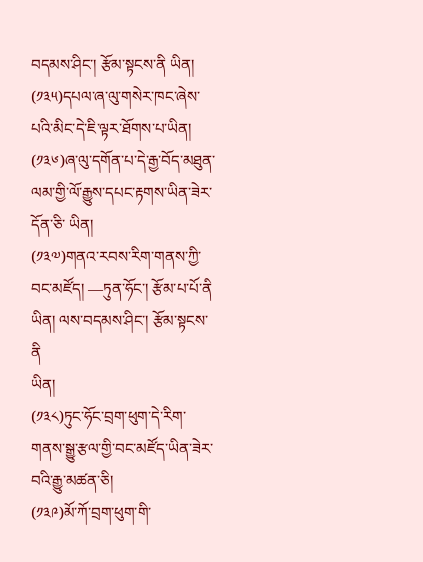བདམས་ཤིང་། རྩོམ་སྟངས་ནི ཡིན།
(༡༣༥)དཔལ་ཞ་ལུ་གསེར་ཁང་ཞེས་པའི་མིང་དེ་ཇི་ལྟར་ཐོགས་པ་ཡིན།
(༡༣༦)ཞ་ལུ་དགོན་པ་དེ་རྒྱ་བོད་མཐུན་ལམ་གྱི་ལོ་རྒྱུས་དཔང་རྟགས་ཡིན་ཟེར་དོན་ཅི་ ཡིན།
(༡༣༧)གནའ་རབས་རིག་གནས་ཀྱི་བང་མཛོད། —ཏུན་ཧོང་། རྩོམ་པ་པོ་ནི
ཡིན། ལས་བདམས་ཤིང་། རྩོམ་སྟངས་ནི
ཡིན།
(༡༣༨)ཏུང་ཧོང་བྲག་ཕུག་དེ་རིག་གནས་སྒྱུ་རྩལ་གྱི་བང་མཛོད་ཡིན་ཟེར་བའི་རྒྱུ་མཚན་ཅི།
(༡༣༩)མོ་ཀོ་བྲག་ཕུག་གི་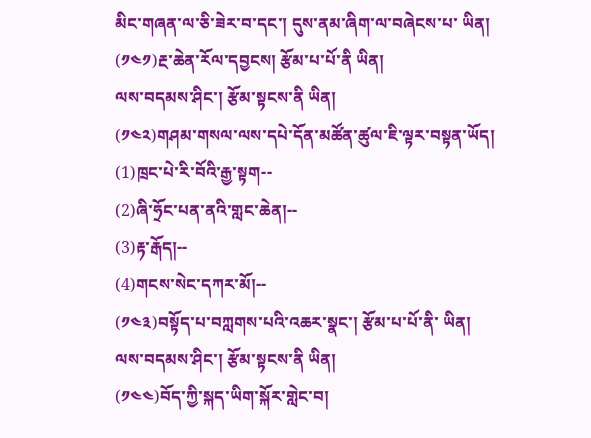མིང་གཞན་ལ་ཅི་ཟེར་བ་དང་། དུས་ནམ་ཞིག་ལ་བཞེངས་པ་ ཡིན།
(༡༤༡)རྔ་ཆེན་རོལ་དབྱངས། རྩོམ་པ་པོ་ནི ཡིན།
ལས་བདམས་ཤིང་། རྩོམ་སྟངས་ནི ཡིན།
(༡༤༢)གཤམ་གསལ་ལས་དཔེ་དོན་མཚོན་ཚུལ་ཇི་ལྟར་བསྟན་ཡོད།
(1)ཁྲང་པེ་རི་བོའི་རྒྱ་སྟག--
(2)ཞི་ཧྲོང་པན་ནའི་གླང་ཆེན།--
(3)རྟ་རྒོད།--
(4)གངས་སེང་དཀར་མོ།--
(༡༤༣)བསྟོད་པ་བཀླགས་པའི་འཆར་སྣང་། རྩོམ་པ་པོ་ནི་ ཡིན།
ལས་བདམས་ཤིང་། རྩོམ་སྟངས་ནི ཡིན།
(༡༤༤)བོད་ཀྱི་སྐད་ཡིག་སྐོར་གླེང་བ།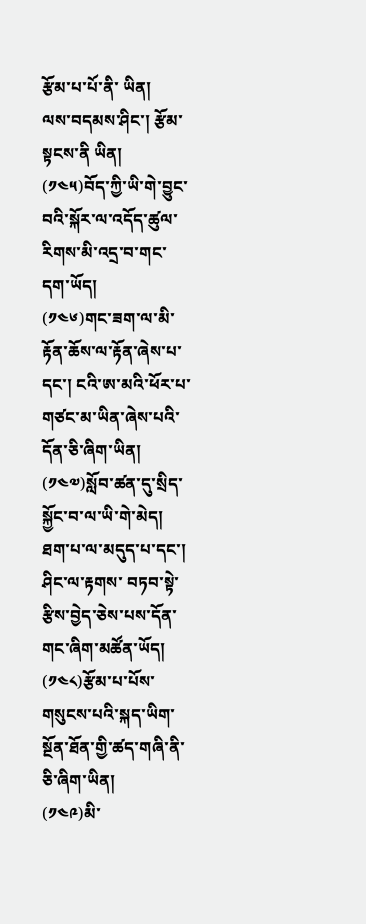རྩོམ་པ་པོ་ནི་ ཡིན།
ལས་བདམས་ཤིང་། རྩོམ་སྟངས་ནི ཡིན།
(༡༤༥)བོད་ཀྱི་ཡི་གེ་བྱུང་བའི་སྐོར་ལ་འདོད་ཚུལ་རིགས་མི་འདྲ་བ་གང་དག་ཡོད།
(༡༤༦)གང་ཟག་ལ་མི་རྟོན་ཆོས་ལ་རྟོན་ཞེས་པ་དང་། ངའི་ཨ་མའི་ཕོར་པ་གཙང་མ་ཡིན་ཞེས་པའི་དོན་ཅི་ཞིག་ཡིན།
(༡༤༧)སློབ་ཚན་དུ་སྲིད་སྐྱོང་བ་ལ་ཡི་གེ་མེད། ཐག་པ་ལ་མདུད་པ་དང་། ཤིང་ལ་རྟགས་ བཏབ་སྟེ་རྩིས་བྱེད་ཅེས་པས་དོན་གང་ཞིག་མཚོན་ཡོད།
(༡༤༨)རྩོམ་པ་པོས་གསུངས་པའི་སྐད་ཡིག་སྔོན་ཐོན་གྱི་ཚད་གཞི་ནི་ཅི་ཞིག་ཡིན།
(༡༤༩)མི་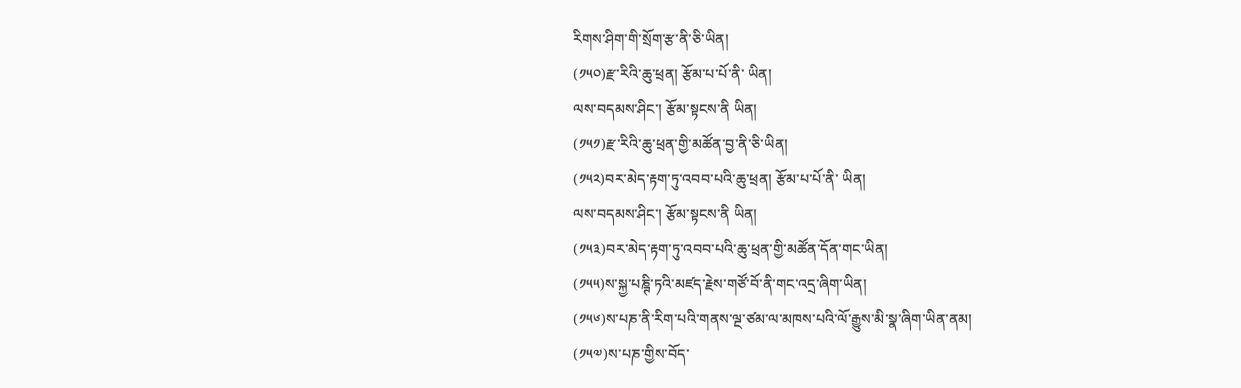རིགས་ཤིག་གི་སྲོག་རྩ་ནི་ཅི་ཡིན།
(༡༥༠)རྫ་རིའི་ཆུ་ཕྲན། རྩོམ་པ་པོ་ནི་ ཡིན།
ལས་བདམས་ཤིང་། རྩོམ་སྟངས་ནི ཡིན།
(༡༥༡)རྫ་རིའི་ཆུ་ཕྲན་གྱི་མཚོན་བྱ་ནི་ཅི་ཡིན།
(༡༥༢)བར་མེད་རྟག་ཏུ་འབབ་པའི་ཆུ་ཕྲན། རྩོམ་པ་པོ་ནི་ ཡིན།
ལས་བདམས་ཤིང་། རྩོམ་སྟངས་ནི ཡིན།
(༡༥༣)བར་མེད་རྟག་ཏུ་འབབ་པའི་ཆུ་ཕྲན་གྱི་མཚོན་དོན་གང་ཡིན།
(༡༥༥)ས་སྐྱ་པཎྚི་ཏའི་མཛད་རྗེས་གཙོ་བོ་ནི་གང་འདྲ་ཞིག་ཡིན།
(༡༥༦)ས་པཎ་ནི་རིག་པའི་གནས་ལྔ་ཙམ་ལ་མཁས་པའི་ལོ་རྒྱུས་མི་སྣ་ཞིག་ཡིན་ནམ།
(༡༥༧)ས་པཎ་གྱིས་བོད་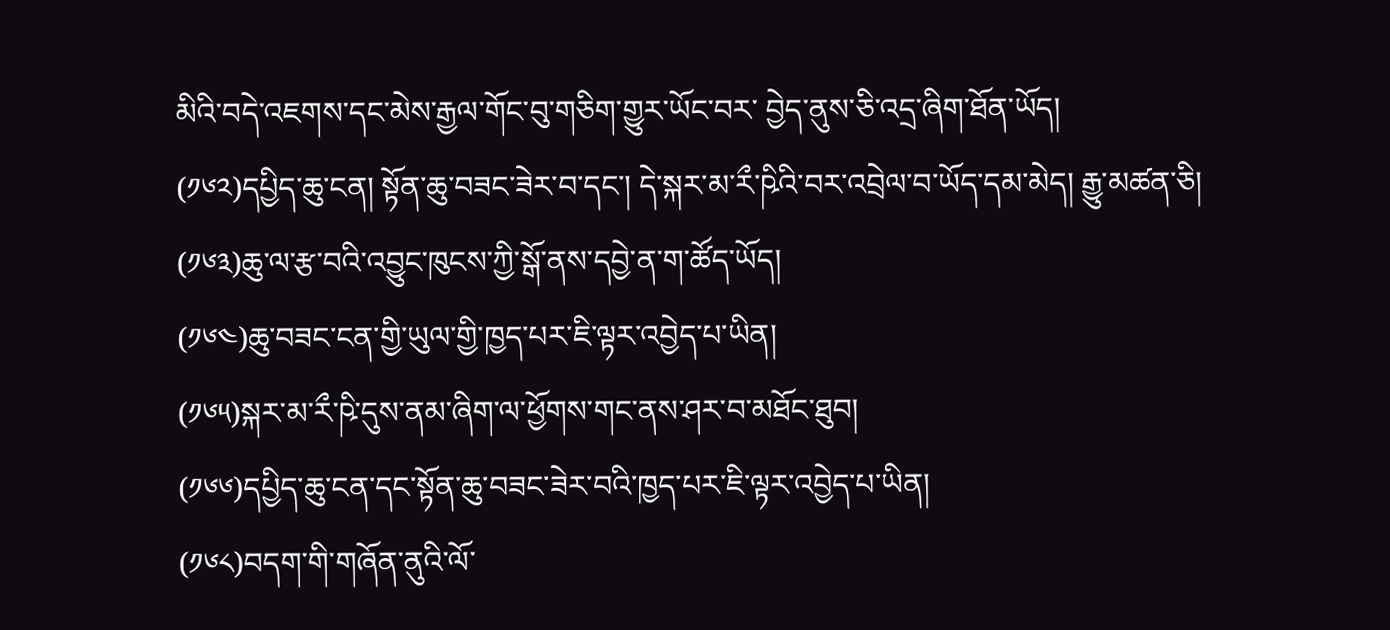མིའི་བདེ་འཇགས་དང་མེས་རྒྱལ་གོང་བུ་གཅིག་གྱུར་ཡོང་བར་ བྱེད་ནུས་ཅི་འདྲ་ཞིག་ཐོན་ཡོད།
(༡༦༢)དཔྱིད་ཆུ་ངན། སྟོན་ཆུ་བཟང་ཟེར་བ་དང་། དེ་སྐར་མ་རྀ་ཥིའི་བར་འབྲེལ་བ་ཡོད་དམ་མེད། རྒྱུ་མཚན་ཅི།
(༡༦༣)ཆུ་ལ་རྩ་བའི་འབྱུང་ཁུངས་ཀྱི་སྒོ་ནས་དབྱེ་ན་ག་ཚོད་ཡོད།
(༡༦༤)ཆུ་བཟང་ངན་གྱི་ཡུལ་གྱི་ཁྱད་པར་ཇི་ལྟར་འབྱེད་པ་ཡིན།
(༡༦༥)སྐར་མ་རྀ་ཥི་དུས་ནམ་ཞིག་ལ་ཕྱོགས་གང་ནས་ཤར་བ་མཐོང་ཐུབ།
(༡༦༦)དཔྱིད་ཆུ་ངན་དང་སྟོན་ཆུ་བཟང་ཟེར་བའི་ཁྱད་པར་ཇི་ལྟར་འབྱེད་པ་ཡིན།
(༡༦༨)བདག་གི་གཞོན་ནུའི་ལོ་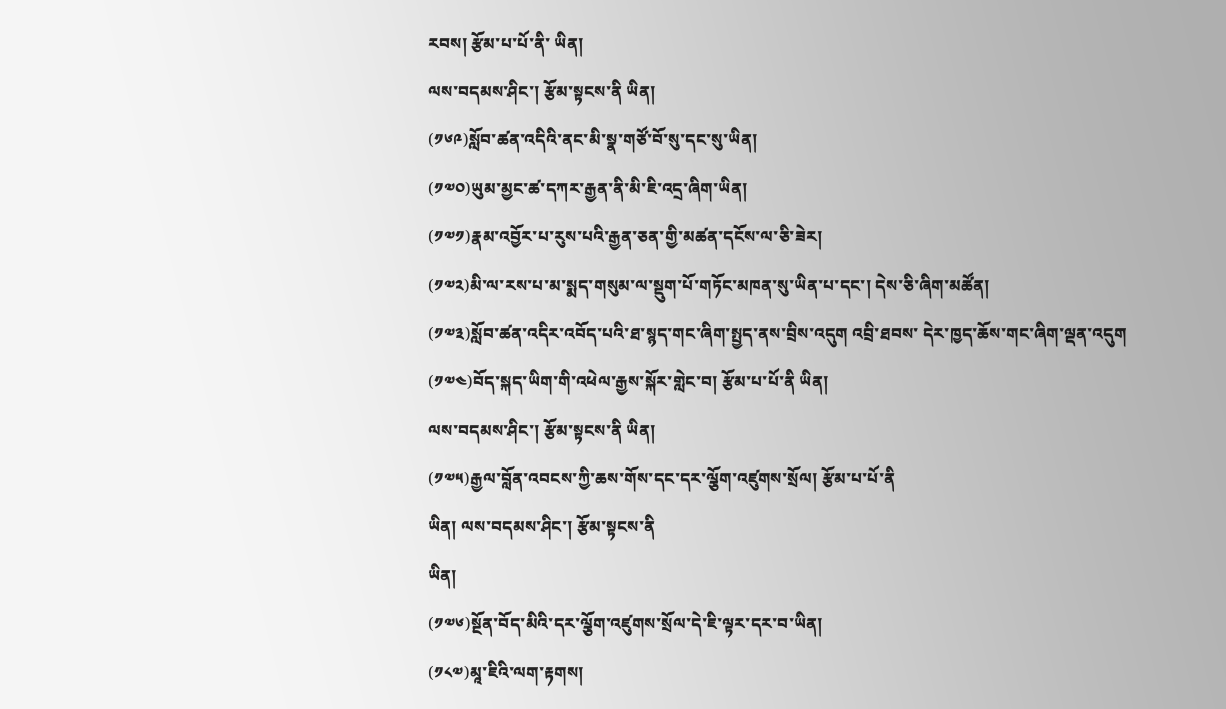རབས། རྩོམ་པ་པོ་ནི་ ཡིན།
ལས་བདམས་ཤིང་། རྩོམ་སྟངས་ནི ཡིན།
(༡༦༩)སློབ་ཚན་འདིའི་ནང་མི་སྣ་གཙོ་བོ་སུ་དང་སུ་ཡིན།
(༡༧༠)ཡུམ་མྱང་ཚ་དཀར་རྒྱན་ནི་མི་ཇི་འདྲ་ཞིག་ཡིན།
(༡༧༡)རྣམ་འབྱོར་པ་རུས་པའི་རྒྱན་ཅན་གྱི་མཚན་དངོས་ལ་ཅི་ཟེར།
(༡༧༢)མི་ལ་རས་པ་མ་སྨད་གསུམ་ལ་སྡུག་པོ་གཏོང་མཁན་སུ་ཡིན་པ་དང་། དེས་ཅི་ཞིག་མཚོན།
(༡༧༣)སློབ་ཚན་འདིར་འབོད་པའི་ཐ་སྙད་གང་ཞིག་སྤྱད་ནས་བྲིས་འདུག འབྲི་ཐབས་ དེར་ཁྱད་ཆོས་གང་ཞིག་ལྡན་འདུག
(༡༧༤)བོད་སྐད་ཡིག་གི་འཕེལ་རྒྱས་སྐོར་གླེང་བ། རྩོམ་པ་པོ་ནི ཡིན།
ལས་བདམས་ཤིང་། རྩོམ་སྟངས་ནི ཡིན།
(༡༧༥)རྒྱལ་བློན་འབངས་ཀྱི་ཆས་གོས་དང་དར་ལྕོག་འཛུགས་སྲོལ། རྩོམ་པ་པོ་ནི
ཡིན། ལས་བདམས་ཤིང་། རྩོམ་སྟངས་ནི
ཡིན།
(༡༧༦)སྔོན་བོད་མིའི་དར་ལྕོག་འཛུགས་སྲོལ་དེ་ཇི་ལྟར་དར་བ་ཡིན།
(༡༨༧)མཱ་ཇིའི་ལག་རྟགས།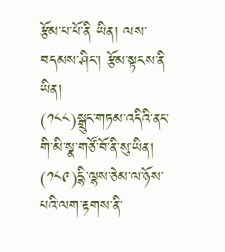རྩོམ་པ་པོ་ནི ཡིན། ལས་
བདམས་ཤིང་། རྩོམ་སྟངས་ནི ཡིན།
(༡༨༨)སྒྲུང་གཏམ་འདིའི་ནང་གི་མི་སྣ་གཙོ་བོ་ནི་སུ་ཡིན།
(༡༨༩)དྷི་ལྷས་ཅེམ་ལ་ཉོས་པའི་ལག་རྟགས་ནི་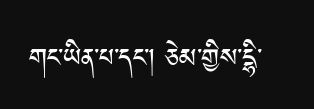གང་ཡིན་པ་དང་། ཅེམ་གྱིས་དྷི་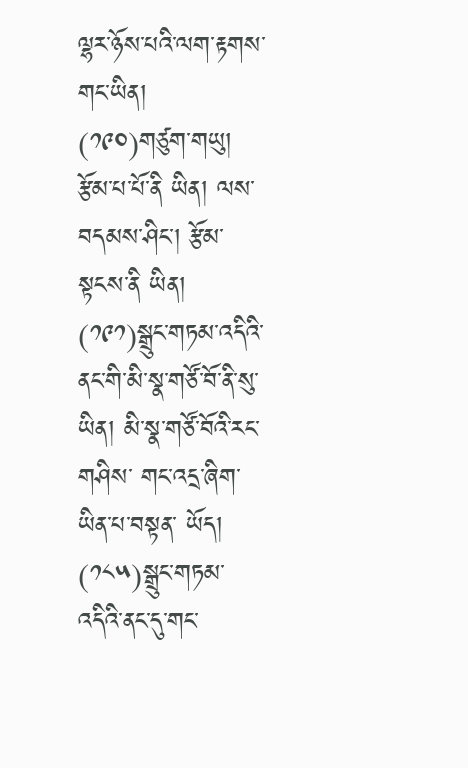ལྷར་ཉོས་པའི་ལག་རྟགས་གང་ཡིན།
(༡༩༠)གཙུག་གཡུ། རྩོམ་པ་པོ་ནི ཡིན། ལས་བདམས་ཤིང་། རྩོམ་སྟངས་ནི ཡིན།
(༡༩༡)སྒྲུང་གཏམ་འདིའི་ནང་གི་མི་སྣ་གཙོ་བོ་ནི་སུ་ཡིན། མི་སྣ་གཙོ་བོའི་རང་གཤིས་ གང་འདྲ་ཞིག་ཡིན་པ་བསྟན་ ཡོད།
(༡༨༥)སྒྲུང་གཏམ་འདིའི་ནང་དུ་གང་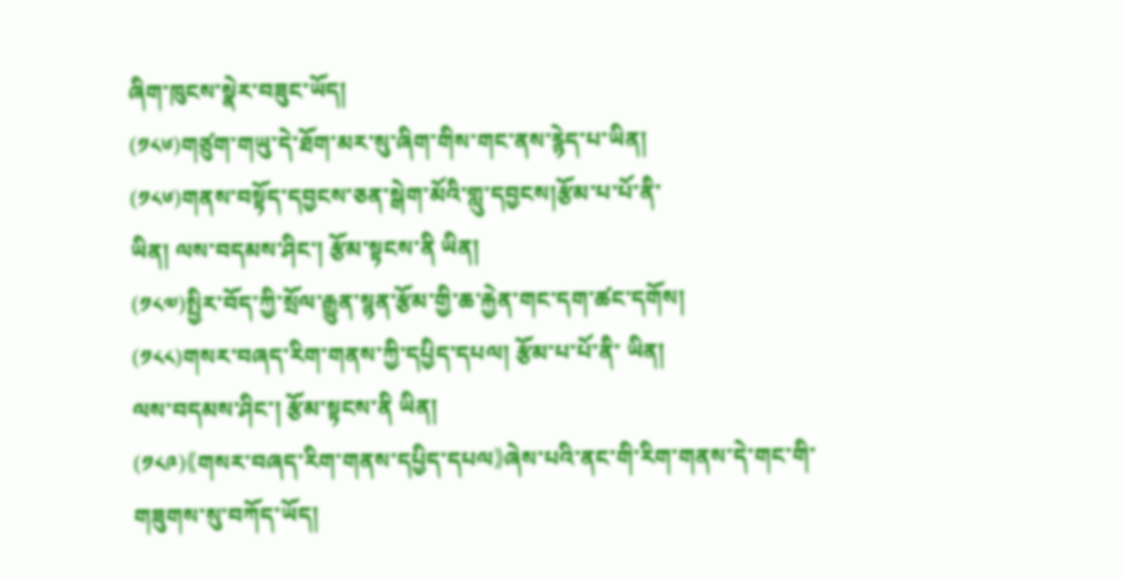ཞིག་ཁུངས་སྣེར་བཟུང་ཡོད།
(༡༨༦)གཙུག་གཡུ་དེ་ཐོག་མར་སུ་ཞིག་གིས་གང་ནས་རྙེད་པ་ཡིན།
(༡༨༦)གནས་བསྟོད་དབྱངས་ཅན་སྒེག་མོའི་གླུ་དབྱངས།རྩོམ་པ་པོ་ནི་
ཡིན། ལས་བདམས་ཤིང་། རྩོམ་སྟངས་ནི ཡིན།
(༡༨༧)སྤྱིར་བོད་ཀྱི་སྲོལ་རྒྱུན་སྙན་རྩོམ་གྱི་ཆ་རྐྱེན་གང་དག་ཚང་དགོས།
(༡༨༨)གསར་བཞད་རིག་གནས་ཀྱི་དཔྱིད་དཔལ། རྩོམ་པ་པོ་ནི་ ཡིན།
ལས་བདམས་ཤིང་། རྩོམ་སྟངས་ནི ཡིན།
(༡༨༩)《གསར་བཞད་རིག་གནས་དཔྱིད་དཔལ》ཞེས་པའི་ནང་གི་རིག་གནས་དེ་གང་གི་གཟུགས་སུ་བཀོད་ཡོད།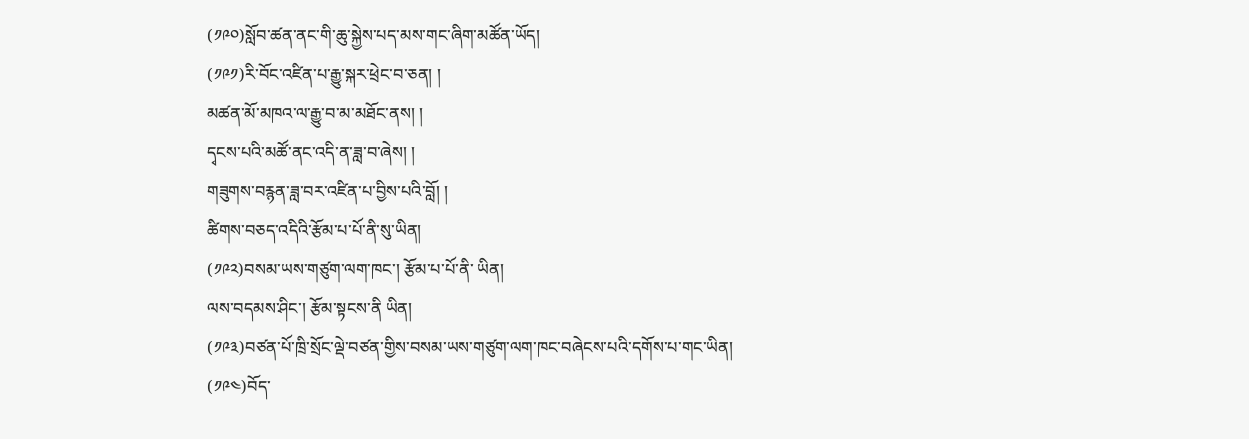(༡༩༠)སློབ་ཚན་ནང་གི་ཆུ་སྐྱེས་པད་མས་གང་ཞིག་མཚོན་ཡོད།
(༡༩༡)རི་བོང་འཛིན་པ་རྒྱུ་སྐར་ཕྲེང་བ་ཅན། །
མཚན་མོ་མཁའ་ལ་རྒྱུ་བ་མ་མཐོང་ནས། །
དྭངས་པའི་མཚོ་ནང་འདི་ན་ཟླ་བ་ཞེས། །
གཟུགས་བརྙན་ཟླ་བར་འཛིན་པ་བྱིས་པའི་བློ། །
ཚིགས་བཅད་འདིའི་རྩོམ་པ་པོ་ནི་སུ་ཡིན།
(༡༩༢)བསམ་ཡས་གཙུག་ལག་ཁང་། རྩོམ་པ་པོ་ནི་ ཡིན།
ལས་བདམས་ཤིང་། རྩོམ་སྟངས་ནི ཡིན།
(༡༩༣)བཙན་པོ་ཁྲི་སྲོང་ལྡེ་བཙན་གྱིས་བསམ་ཡས་གཙུག་ལག་ཁང་བཞེངས་པའི་དགོས་པ་གང་ཡིན།
(༡༩༤)བོད་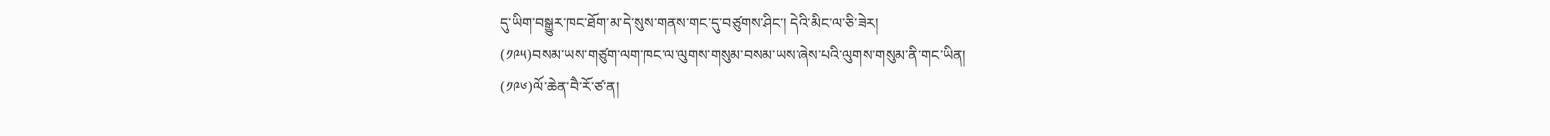དུ་ཡིག་བསྒྱུར་ཁང་ཐོག་མ་དེ་སུས་གནས་གང་དུ་བཙུགས་ཤིང་། དེའི་མིང་ལ་ཅི་ཟེར།
(༡༩༥)བསམ་ཡས་གཙུག་ལག་ཁང་ལ་ལུགས་གསུམ་བསམ་ཡས་ཞེས་པའི་ལུགས་གསུམ་ནི་གང་ཡིན།
(༡༩༦)ལོ་ཆེན་བཻ་རོ་ཙ་ན།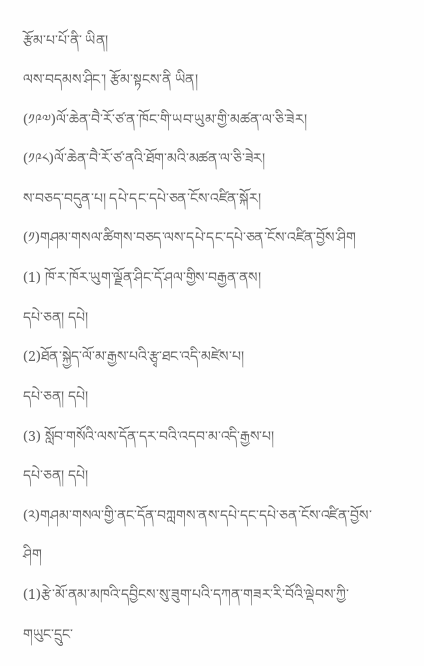རྩོམ་པ་པོ་ནི་ ཡིན།
ལས་བདམས་ཤིང་། རྩོམ་སྟངས་ནི ཡིན།
(༡༩༧)ལོ་ཆེན་བཻ་རོ་ཙ་ན་ཁོང་གི་ཡབ་ཡུམ་གྱི་མཚན་ལ་ཅི་ཟེར།
(༡༩༨)ལོ་ཆེན་བཻ་རོ་ཙ་ནའི་ཐོག་མའི་མཚན་ལ་ཅི་ཟེར།
ས་བཅད་བདུན་པ། དཔེ་དང་དཔེ་ཅན་ངོས་འཛིན་སྐོར།
(༡)གཤམ་གསལ་ཚིགས་བཅད་ལས་དཔེ་དང་དཔེ་ཅན་ངོས་འཛིན་བྱོས་ཤིག
(1) ཁོ་ར་ཁོར་ཡུག་ལྗོན་ཤིང་དོ་ཤལ་གྱིས་བརྒྱན་ནས།
དཔེ་ཅན། དཔེ།
(2)ཐོན་སྐྱེད་ལོ་མ་རྒྱས་པའི་རྩྭ་ཐང་འདི་མཛེས་པ།
དཔེ་ཅན། དཔེ།
(3) སློབ་གསོའི་ལས་དོན་དར་བའི་འདབ་མ་འདི་རྒྱས་པ།
དཔེ་ཅན། དཔེ།
(༢)གཤམ་གསལ་གྱི་ནང་དོན་བཀླགས་ནས་དཔེ་དང་དཔེ་ཅན་ངོས་འཛིན་བྱོས་ཤིག
(1)རྩེ་མོ་ནམ་མཁའི་དབྱིངས་སུ་ཟུག་པའི་དཀན་གཟར་རི་བོའི་ལྡེབས་ཀྱི་གཡུང་དྲུང་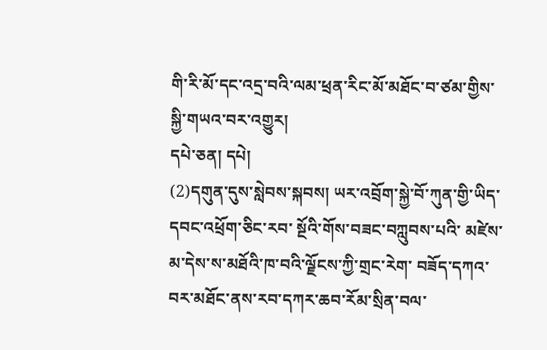གི་རི་མོ་དང་འདྲ་བའི་ལམ་ཕྲན་རིང་མོ་མཐོང་བ་ཙམ་གྱིས་སྐྱི་གཡའ་བར་འགྱུར།
དཔེ་ཅན། དཔེ།
(2)དགུན་དུས་སླེབས་སྐབས། ཡར་འབྲོག་སྐྱེ་བོ་ཀུན་གྱི་ཡིད་དབང་འཕྲོག་ཅིང་རབ་ སྔོའི་གོས་བཟང་བཀླུབས་པའི་ མཛེས་མ་དེས་ས་མཐོའི་ཁ་བའི་ལྗོངས་ཀྱི་གྲང་རེག་ བཟོད་དཀའ་བར་མཐོང་ནས་རབ་དཀར་ཆབ་རོམ་སྲིན་བལ་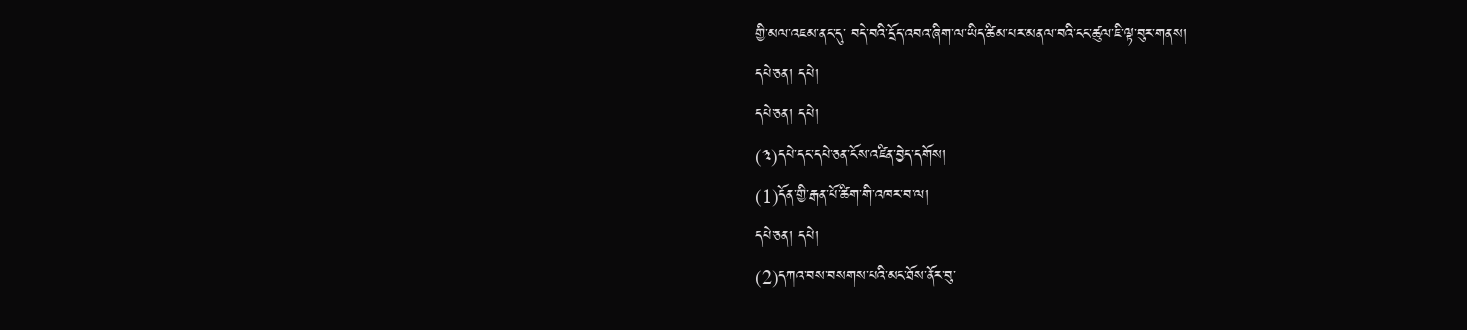གྱི་མལ་འཇམ་ནང་དུ་ བདེ་བའི་དྲོད་འབའ་ཞིག་ལ་ཡིད་ཚིམ་པར་མནལ་བའི་ངང་ཚུལ་ཇི་ལྟ་བུར་གནས།
དཔེ་ཅན། དཔེ།
དཔེ་ཅན། དཔེ།
(༣)དཔེ་དང་དཔེ་ཅན་ངོས་འཛིན་བྱེད་དགོས།
(1)དོན་གྱི་རྒན་པོ་ཚིག་གི་འཁར་བ་ལ།
དཔེ་ཅན། དཔེ།
(2)དཀའ་བས་བསགས་པའི་མང་ཐོས་ནོར་བུ་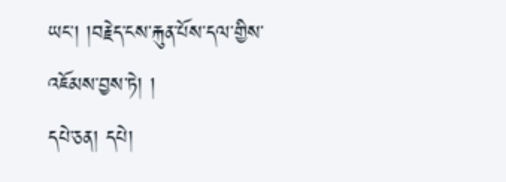ཡང་། །བརྗེད་ངས་རྐུན་པོས་དལ་གྱིས་འཇོམས་བྱས་ཏེ། །
དཔེ་ཅན། དཔེ།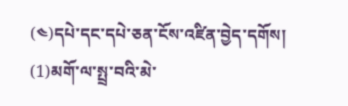(༤)དཔེ་དང་དཔེ་ཅན་ངོས་འཛིན་བྱེད་དགོས།
(1)མགོ་ལ་སྤྲ་བའི་མེ་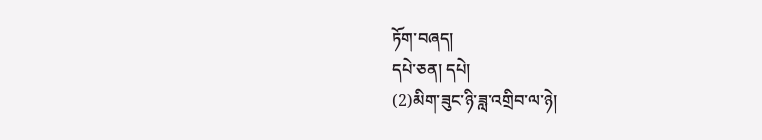ཏོག་བཞད།
དཔེ་ཅན། དཔེ།
(2)མིག་ཟུང་ཉི་ཟླ་འགྲིབ་ལ་ཉེ།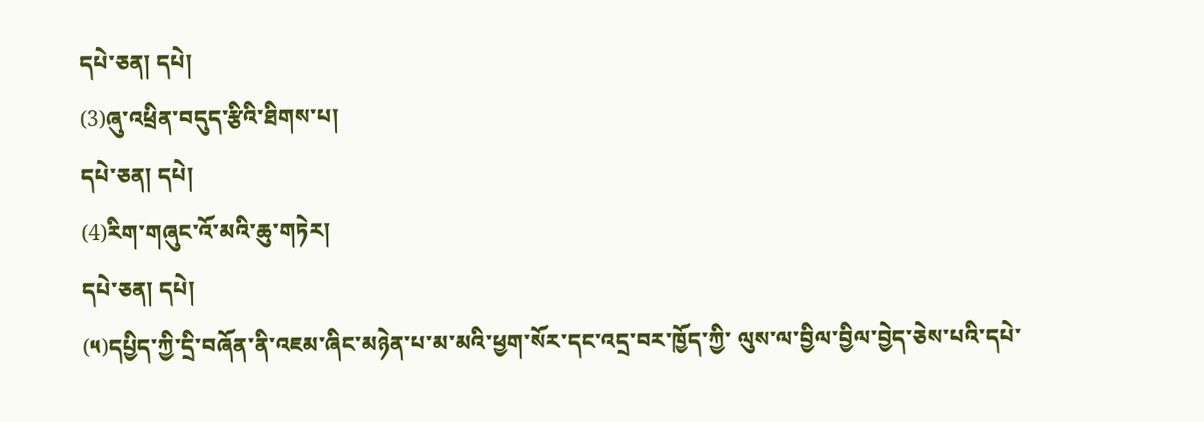དཔེ་ཅན། དཔེ།
(3)ཞུ་འཕྲིན་བདུད་རྩིའི་ཐིགས་པ།
དཔེ་ཅན། དཔེ།
(4)རིག་གཞུང་འོ་མའི་ཆུ་གཏེར།
དཔེ་ཅན། དཔེ།
(༥)དཔྱིད་ཀྱི་དྲི་བཞོན་ནི་འཇམ་ཞིང་མཉེན་པ་མ་མའི་ཕྱག་སོར་དང་འདྲ་བར་ཁྱོད་ཀྱི་ ལུས་ལ་བྱིལ་བྱིལ་བྱེད་ཅེས་པའི་དཔེ་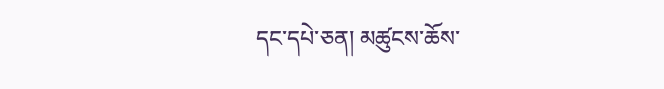དང་དཔེ་ཅན། མཚུངས་ཆོས་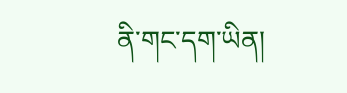ནི་གང་དག་ཡིན།